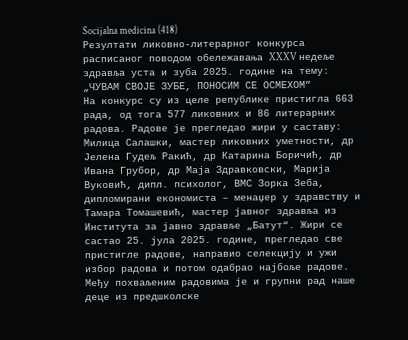Socijalna medicina (418)
Резултати ликовно-литерарног конкурса расписаног поводом обележавања XXXV недеље здравља уста и зуба 2025. године на тему: „ЧУВАМ СВОЈЕ ЗУБЕ, ПОНОСИМ СЕ ОСМЕХОМ”
На конкурс су из целе републике пристигла 663 рада, од тога 577 ликовних и 86 литерарних радова. Радове је прегледао жири у саставу: Милица Салашки, мастер ликовних уметности, др Јелена Гудељ Ракић, др Катарина Боричић, др Ивана Грубор, др Маја Здравковски, Марија Вуковић, дипл. психолог, ВМС Зорка Зеба, дипломирани економиста – менаџер у здравству и Тамара Томашевић, мастер јавног здравља из Института за јавно здравље „Батут“. Жири се састао 25. јула 2025. године, прегледао све пристигле радове, направио селекцију и ужи избор радова и потом одабрао најбоље радове.
Међу похваљеним радовима је и групни рад наше деце из предшколске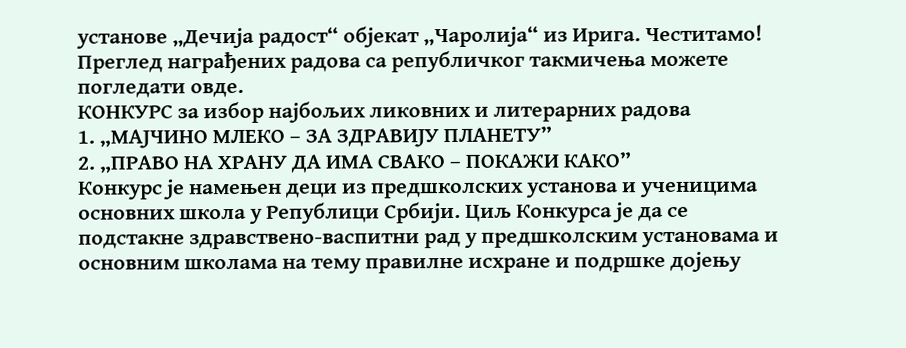установе „Дечија радост“ објекат „Чаролија“ из Ирига. Честитамо!
Преглед награђених радова са републичког такмичења можете погледати овде.
КОНКУРС за избор најбољих ликовних и литерарних радова
1. „МАЈЧИНО МЛЕКО – ЗА ЗДРАВИЈУ ПЛАНЕТУ”
2. „ПРАВО НА ХРАНУ ДА ИМА СВАКО – ПОКАЖИ КАКО”
Конкурс је намењен деци из предшколских установа и ученицима основних школа у Републици Србији. Циљ Конкурса је да се подстакне здравствено-васпитни рад у предшколским установама и основним школама на тему правилне исхране и подршке дојењу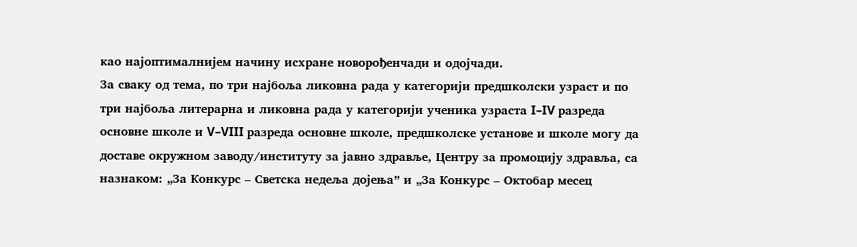као најоптималнијем начину исхране новорођенчади и одојчади.
За сваку од тема, по три најбоља ликовна рада у категорији предшколски узраст и по три најбоља литерарна и ликовна рада у категорији ученика узраста I–IV разреда основне школе и V–VIII разреда основне школе, предшколске установе и школе могу да доставе окружном заводу/институту за јавно здравље, Центру за промоцију здравља, са назнаком: „За Конкурс – Светска недеља дојења” и „За Конкурс – Oктобар месец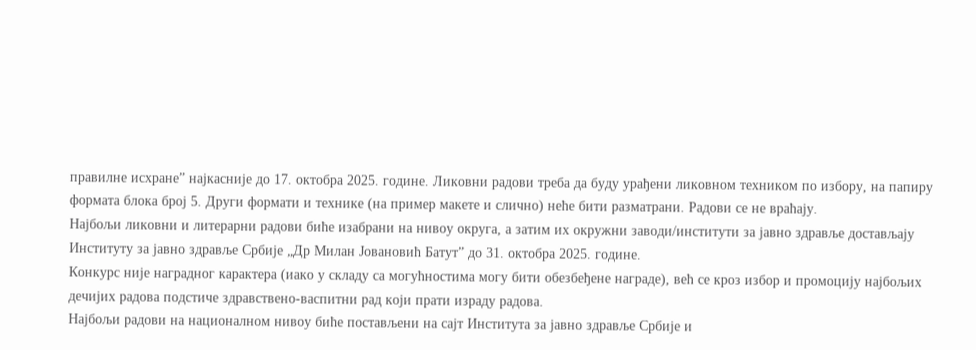правилне исхране” најкасније до 17. октобра 2025. године. Ликовни радови треба да буду урађени ликовном техником по избору, на папиру формата блока број 5. Други формати и технике (на пример макете и слично) неће бити разматрани. Радови се не враћају.
Најбољи ликовни и литерарни радови биће изабрани на нивоу округа, а затим их окружни заводи/институти за јавно здравље достављају Институту за јавно здравље Србије „Др Милан Јовановић Батут” до 31. октобра 2025. године.
Конкурс није наградног карактера (иако у складу са могућностима могу бити обезбеђене награде), већ се кроз избор и промоцију најбољих дечијих радова подстиче здравствено-васпитни рад који прати израду радова.
Најбољи радови на националном нивоу биће постављени на сајт Института за јавно здравље Србије и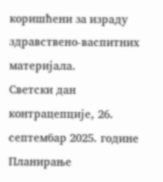коришћени за израду здравствено-васпитних материјала.
Светски дан контрацепције, 26. септембар 2025. године
Планирање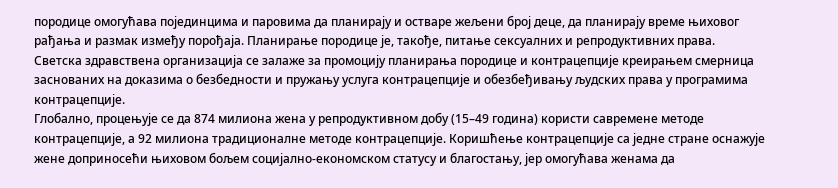породице омогућава појединцима и паровима да планирају и остваре жељени број деце, да планирају време њиховог рађања и размак између порођаја. Планирање породице је, такође, питање сексуалних и репродуктивних права.
Светска здравствена организација се залаже за промоцију планирања породице и контрацепције креирањем смерница заснованих на доказима о безбедности и пружању услуга контрацепције и обезбеђивању људских права у програмима контрацепције.
Глобално, процењује се да 874 милиона жена у репродуктивном добу (15–49 година) користи савремене методе контрацепције, а 92 милиона традиционалне методе контрацепције. Коришћење контрацепције са једне стране оснажује жене доприносећи њиховом бољем социјално-економском статусу и благостању, јер омогућава женама да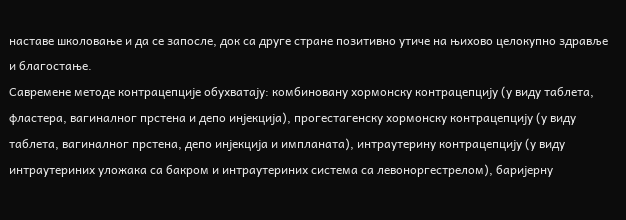наставе школовање и да се запосле, док са друге стране позитивно утиче на њихово целокупно здравље и благостање.
Савремене методе контрацепције обухватају: комбиновану хормонску контрацепцију (у виду таблета, фластера, вагиналног прстена и депо инјекција), прогестагенску хормонску контрацепцију (у виду таблета, вагиналног прстена, депо инјекција и импланата), интраутерину контрацепцију (у виду интраутериних уложака са бакром и интраутериних система са левоноргестрелом), баријерну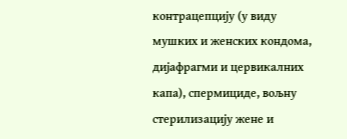контрацепцију (у виду мушких и женских кондома, дијафрагми и цервикалних капа), спермициде, вољну стерилизацију жене и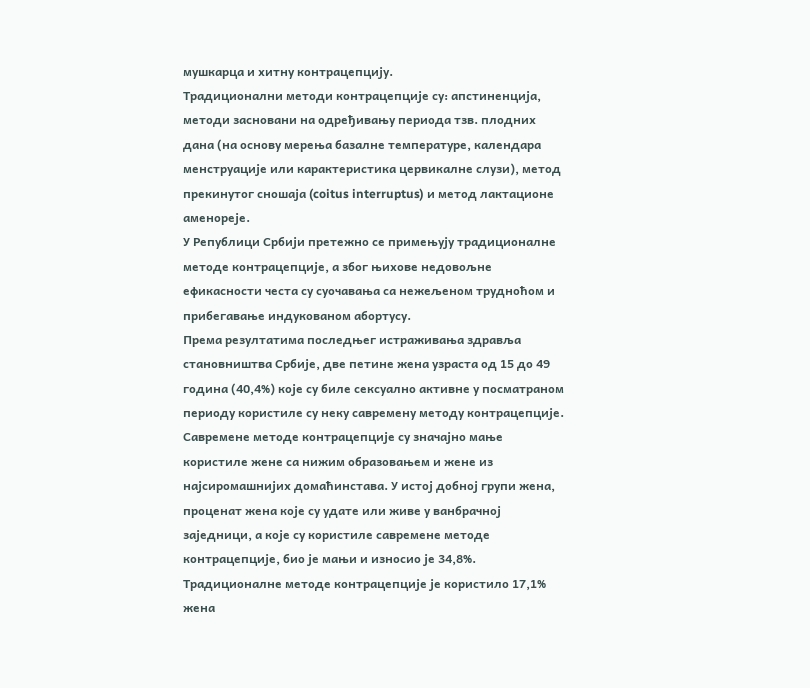мушкарца и хитну контрацепцију.
Традиционални методи контрацепције су: апстиненција, методи засновани на одређивању периода тзв. плодних дана (на основу мерења базалне температуре, календара менструације или карактеристика цервикалне слузи), метод прекинутог сношаја (coitus interruptus) и метод лактационе аменореје.
У Републици Србији претежно се примењују традиционалне методе контрацепције, а због њихове недовољне ефикасности честа су суочавања са нежељеном трудноћом и прибегавање индукованом абортусу.
Према резултатима последњег истраживања здравља становништва Србије, две петине жена узраста од 15 до 49 година (40,4%) које су биле сексуално активне у посматраном периоду користиле су неку савремену методу контрацепције. Савремене методе контрацепције су значајно мање користиле жене са нижим образовањем и жене из најсиромашнијих домаћинстава. У истој добној групи жена, проценат жена које су удате или живе у ванбрачној заједници, а које су користиле савремене методе контрацепције, био је мањи и износио је 34,8%.
Традиционалне методе контрацепције је користило 17,1% жена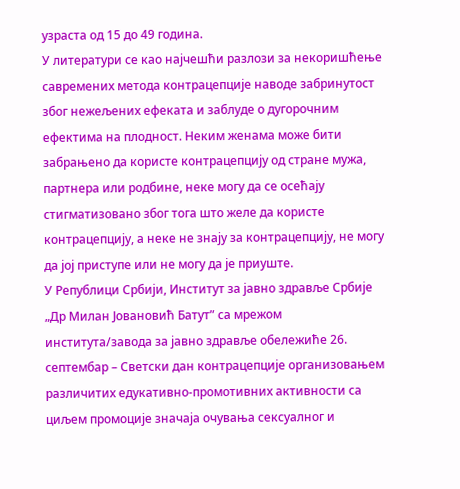узраста од 15 до 49 година.
У литератури се као најчешћи разлози за некоришћење савремених метода контрацепције наводе забринутост због нежељених ефеката и заблуде о дугорочним ефектима на плодност. Неким женама може бити забрањено да користе контрацепцију од стране мужа, партнера или родбине, неке могу да се осећају стигматизовано због тога што желе да користе контрацепцију, а неке не знају за контрацепцију, не могу да јој приступе или не могу да је приуште.
У Републици Србији, Институт за јавно здравље Србије „Др Милан Јовановић Батут” са мрежом института/завода за јавно здравље обележиће 26. септембар – Светски дан контрацепције организовањем различитих едукативно-промотивних активности са циљем промоције значаја очувања сексуалног и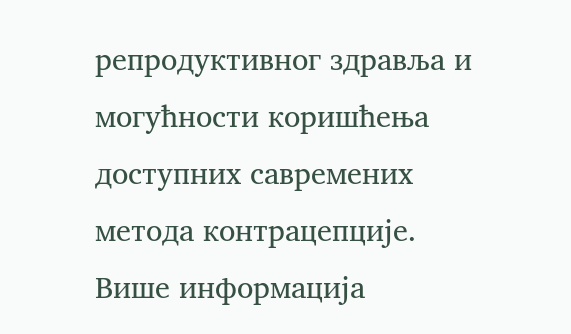репродуктивног здравља и могућности коришћења доступних савремених метода контрацепције.
Више информација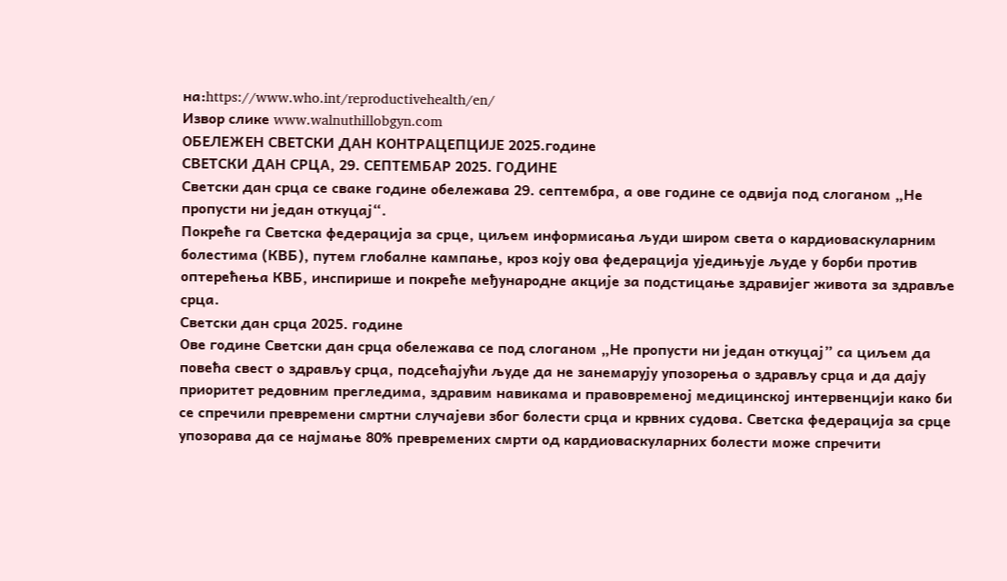на:https://www.who.int/reproductivehealth/en/
Извор слике www.walnuthillobgyn.com
ОБЕЛЕЖЕН СВЕТСКИ ДАН КОНТРАЦЕПЦИЈЕ 2025.године
СВЕТСКИ ДАН СРЦА, 29. СЕПТЕМБАР 2025. ГОДИНЕ
Светски дан срца се сваке године обележава 29. септембра, а ове године се одвија под слоганом „Не пропусти ни један откуцај“.
Покреће га Светска федерација за срце, циљем информисања људи широм света о кардиоваскуларним болестима (КВБ), путем глобалне кампање, кроз коју ова федерација уједињује људе у борби против оптерећења КВБ, инспирише и покреће међународне акције за подстицање здравијег живота за здравље срца.
Светски дан срца 2025. године
Ове године Светски дан срца обележава се под слоганом „Не пропусти ни један откуцај” са циљем да повећа свест о здрављу срца, подсећајући људе да не занемарују упозорења о здрављу срца и да дају приоритет редовним прегледима, здравим навикама и правовременој медицинској интервенцији како би се спречили превремени смртни случајеви због болести срца и крвних судова. Светска федерација за срце упозорава да се најмање 80% превремених смрти од кардиоваскуларних болести може спречити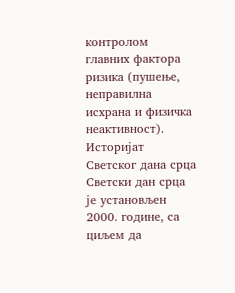контролом главних фактора ризика (пушење, неправилна исхрана и физичка неактивност).
Историјат Светског дана срца
Светски дан срца је установљен 2000. године, са циљем да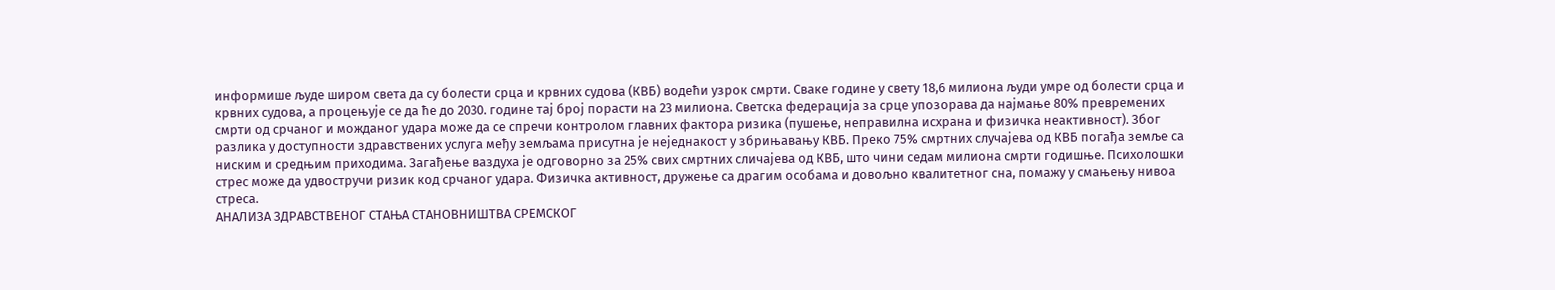информише људе широм света да су болести срца и крвних судова (КВБ) водећи узрок смрти. Сваке године у свету 18,6 милиона људи умре од болести срца и крвних судова, а процењује се да ће до 2030. године тај број порасти на 23 милиона. Светска федерација за срце упозорава да најмање 80% превремених смрти од срчаног и можданог удара може да се спречи контролом главних фактора ризика (пушење, неправилна исхрана и физичка неактивност). Због разлика у доступности здравствених услуга међу земљама присутна је неједнакост у збрињавању КВБ. Преко 75% смртних случајева од КВБ погађа земље са ниским и средњим приходима. Загађење ваздуха је одговорно за 25% свих смртних сличајева од КВБ, што чини седам милиона смрти годишње. Психолошки стрес може да удвостручи ризик код срчаног удара. Физичка активност, дружење са драгим особама и довољно квалитетног сна, помажу у смањењу нивоа стреса.
АНАЛИЗА ЗДРАВСТВЕНОГ СТАЊА СТАНОВНИШТВА СРЕМСКОГ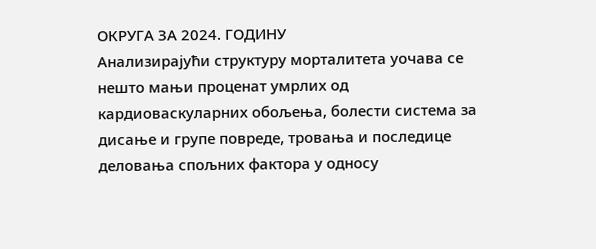ОКРУГА ЗА 2024. ГОДИНУ
Анализирајући структуру морталитета уочава се нешто мањи проценат умрлих од кардиоваскуларних обољења, болести система за дисање и групе повреде, тровања и последице деловања спољних фактора у односу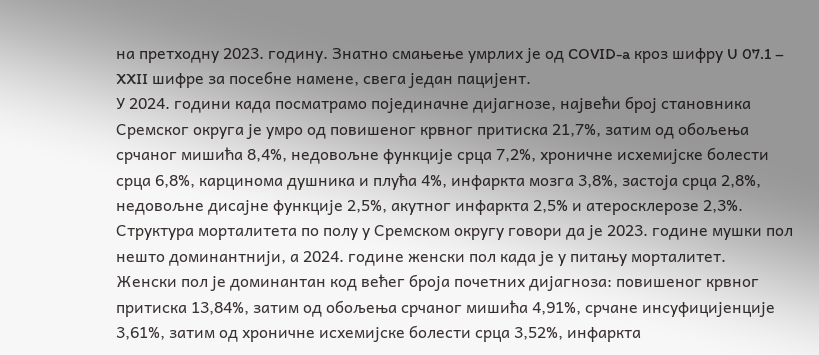на претходну 2023. годину. Знатно смањење умрлих је од COVID-a кроз шифру U 07.1 – XXII шифре за посебне намене, свега један пацијент.
У 2024. години када посматрамо појединачне дијагнозе, највећи број становника Сремског округа је умро од повишеног крвног притиска 21,7%, затим од обољења срчаног мишића 8,4%, недовољне функције срца 7,2%, хроничне исхемијске болести срца 6,8%, карцинома душника и плућа 4%, инфаркта мозга 3,8%, застоја срца 2,8%, недовољне дисајне функције 2,5%, акутног инфаркта 2,5% и атеросклерозе 2,3%.
Структура морталитета по полу у Сремском округу говори да је 2023. године мушки пол нешто доминантнији, а 2024. године женски пол када је у питању морталитет.
Женски пол је доминантан код већег броја почетних дијагноза: повишеног крвног притиска 13,84%, затим од обољења срчаног мишића 4,91%, срчане инсуфицијенције 3,61%, затим од хроничне исхемијске болести срца 3,52%, инфаркта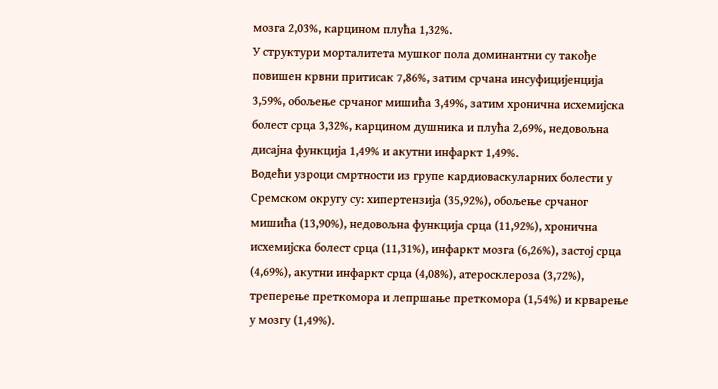мозга 2,03%, карцином плућа 1,32%.
У структури морталитета мушког пола доминантни су такође повишен крвни притисак 7,86%, затим срчана инсуфицијенција 3,59%, обољење срчаног мишића 3,49%, затим хронична исхемијска болест срца 3,32%, карцином душника и плућа 2,69%, недовољна дисајна функција 1,49% и акутни инфаркт 1,49%.
Водећи узроци смртности из групе кардиоваскуларних болести у Сремском округу су: хипертензија (35,92%), обољење срчаног мишића (13,90%), недовољна функција срца (11,92%), хронична исхемијска болест срца (11,31%), инфаркт мозга (6,26%), застој срца (4,69%), акутни инфаркт срца (4,08%), атеросклероза (3,72%), треперење преткомора и лепршање преткомора (1,54%) и крварење у мозгу (1,49%).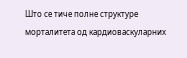Што се тиче полне структуре морталитета од кардиоваскуларних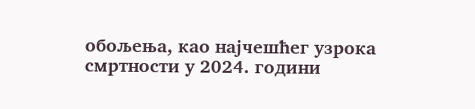обољења, као најчешћег узрока смртности у 2024. години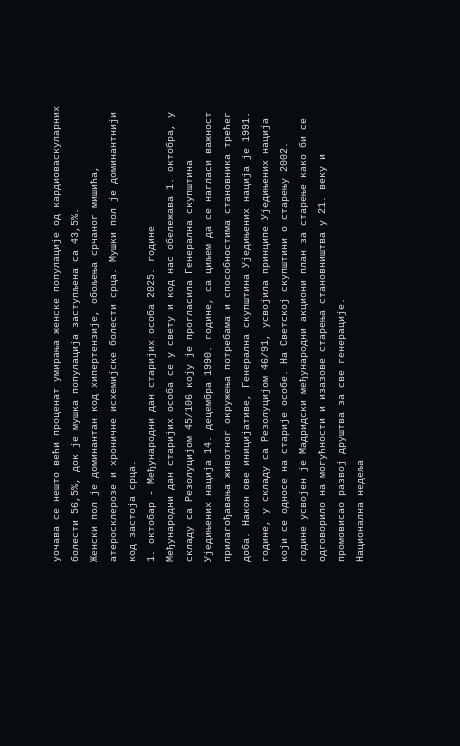уочава се нешто већи проценат умирања женскe популације од кардиоваскуларних болести 56,5%, док је мушкa популација заступљена са 43,5%.
Женски пол је доминантан код хипертензије, обољења срчаног мишића, атеросклерозе и хроничне исхемијске болести срца. Мушки пол је доминантнији код застоја срца.
1. октобар - Међународни дан старијих особа 2025. године
Међународни дан старијих особа се у свету и код нас обележава 1. октобра, у складу са Резолуцијом 45/106 коју је прогласила Генерална скупштина Уједињених нација 14. децембра 1990. године, са циљем да се нагласи важност прилагођавања животног окружења потребама и способностима становника трећег доба. Након ове иницијативе, Генерална скупштина Уједињених нација је 1991. године, у складу са Резолуцијом 46/91, усвојила принципе Уједињених нација који се односе на старије особе. На Светској скупштини о старењу 2002. године усвојен је Мадридски међународни акциони план за старење како би се одговорило на могућности и изазове старења становништва у 21. веку и промовисао развој друштва за све генерације.
Национална недеља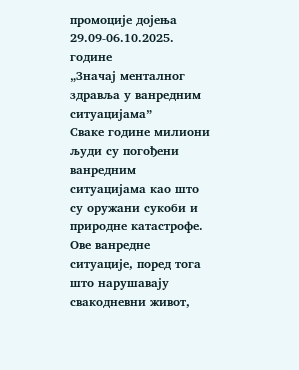промоције дојења 29.09-06.10.2025. године
„Значај менталног здравља у ванредним ситуацијама”
Сваке године милиони људи су погођени ванредним ситуацијама као што су оружани сукоби и природне катастрофе. Ове ванредне ситуације, поред тога што нарушавају свакодневни живот,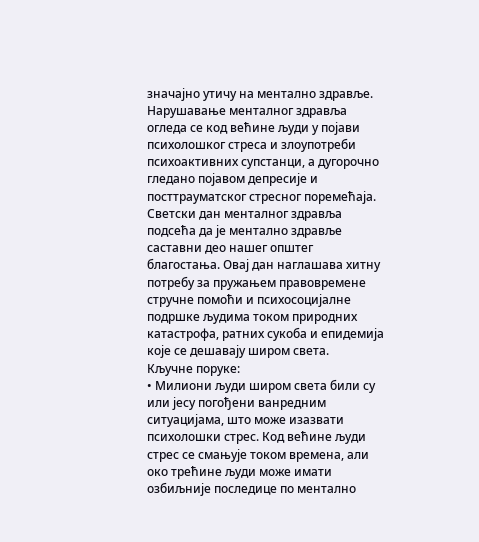значајно утичу на ментално здравље. Нарушавање менталног здравља огледа се код већине људи у појави психолошког стреса и злоупотреби психоактивних супстанци, а дугорочно гледано појавом депресије и посттрауматског стресног поремећаја.
Светски дан менталног здравља подсећа да је ментално здравље саставни део нашег општег благостања. Овај дан наглашава хитну потребу за пружањем правовремене стручне помоћи и психосоцијалне подршке људима током природних катастрофа, ратних сукоба и епидемија које се дешавају широм света.
Кључне поруке:
• Милиони људи широм света били су или јесу погођени ванредним ситуацијама, што може изазвати психолошки стрес. Код већине људи стрес се смањује током времена, али око трећине људи може имати озбиљније последице по ментално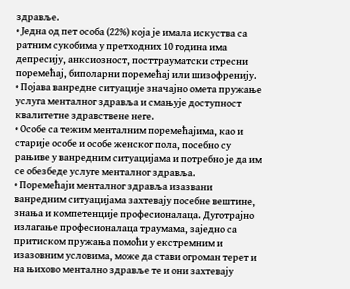здравље.
• Једна од пет особа (22%) која је имала искуства са ратним сукобима у претходних 10 година има депресију, анксиозност, посттрауматски стресни поремећај, биполарни поремећај или шизофренију.
• Појава ванредне ситуације значајно омета пружање услуга менталног здравља и смањује доступност квалитетне здравствене неге.
• Особе са тежим менталним поремећајима, као и старије особе и особе женског пола, посебно су рањиве у ванредним ситуацијама и потребно је да им се обезбеде услуге менталног здравља.
• Поремећаји менталног здравља изазвани ванредним ситуацијама захтевају посебне вештине, знања и компетенције професионалаца. Дуготрајно излагање професионалаца траумама, заједно са притиском пружања помоћи у екстремним и изазовним условима, може да стави огроман терет и на њихово ментално здравље те и они захтевају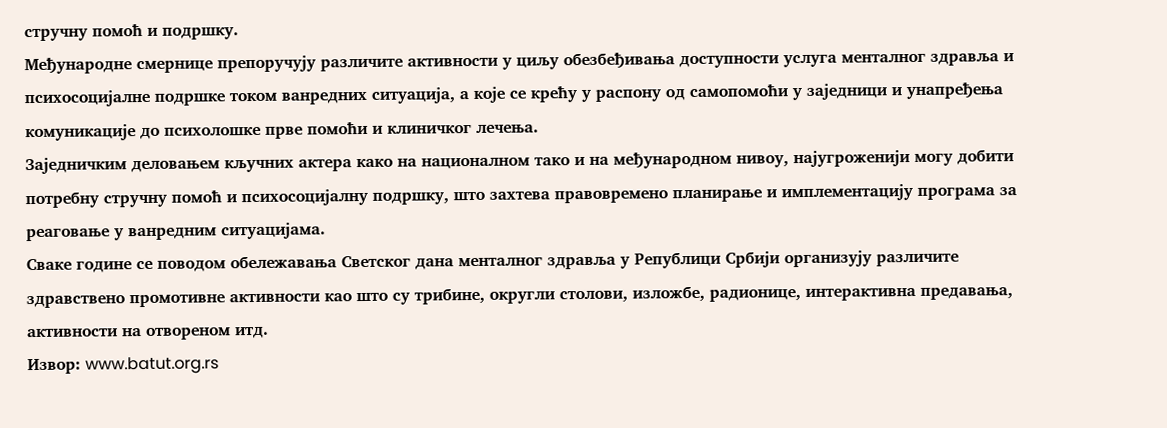стручну помоћ и подршку.
Међународне смернице препоручују различите активности у циљу обезбеђивања доступности услуга менталног здравља и психосоцијалне подршке током ванредних ситуација, а које се крећу у распону од самопомоћи у заједници и унапређења комуникације до психолошке прве помоћи и клиничког лечења.
Заједничким деловањем кључних актера како на националном тако и на међународном нивоу, најугроженији могу добити потребну стручну помоћ и психосоцијалну подршку, што захтева правовремено планирање и имплементацију програма за реаговање у ванредним ситуацијама.
Сваке године се поводом обележавања Светског дана менталног здравља у Републици Србији организују различите здравствено промотивне активности као што су трибине, округли столови, изложбе, радионице, интерактивна предавања, активности на отвореном итд.
Извор: www.batut.org.rs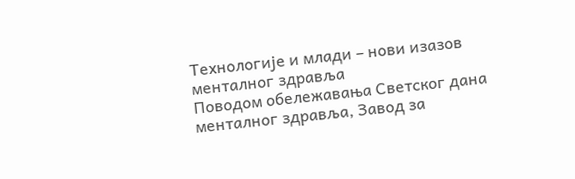Технологије и млади – нови изазов менталног здравља
Поводом обележавања Светског дана менталног здравља, Завод за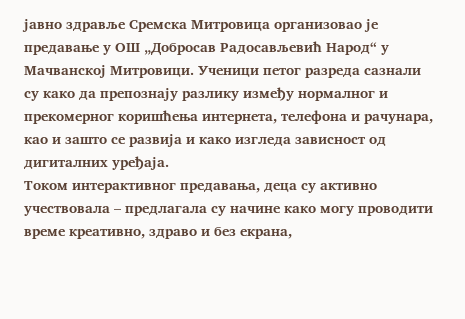јавно здравље Сремска Митровица организовао је предавање у ОШ „Добросав Радосављевић Народ“ у Мачванској Митровици. Ученици петог разреда сазнали су како да препознају разлику између нормалног и прекомерног коришћења интернета, телефона и рачунара, као и зашто се развија и како изгледа зависност од дигиталних уређаја.
Током интерактивног предавања, деца су активно учествовала – предлагала су начине како могу проводити време креативно, здраво и без екрана,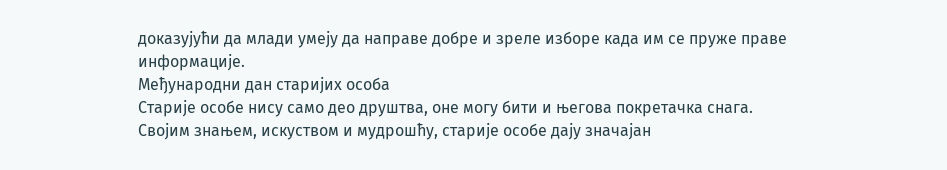доказујући да млади умеју да направе добре и зреле изборе када им се пруже праве информације.
Међународни дан старијих особа
Старије особе нису само део друштва, оне могу бити и његова покретачка снага.
Својим знањем, искуством и мудрошћу, старије особе дају значајан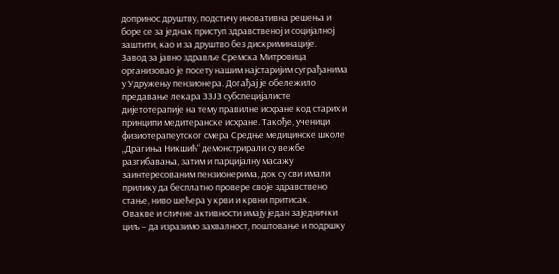допринос друштву, подстичу иновативна решења и боре се за једнак приступ здравственој и социјалној заштити, као и за друштво без дискриминације.
Завод за јавно здравље Сремска Митровица организовао је посету нашим најстаријим суграђанима у Удружењу пензионера. Догађај је обележило предавање лекара ЗЗЈЗ субспецијалисте дијетотерапије на тему правилне исхране код старих и принципи медитеранске исхране. Такође, ученици физиотерапеутског смера Средње медицинске школе „Драгиња Никшић“ демонстрирали су вежбе разгибавања, затим и парцијалну масажу заинтересованим пензионерима, док су сви имали прилику да бесплатно провере своје здравствено стање, ниво шећера у крви и крвни притисак.
Овакве и сличне активности имају један заједнички циљ – да изразимо захвалност, поштовање и подршку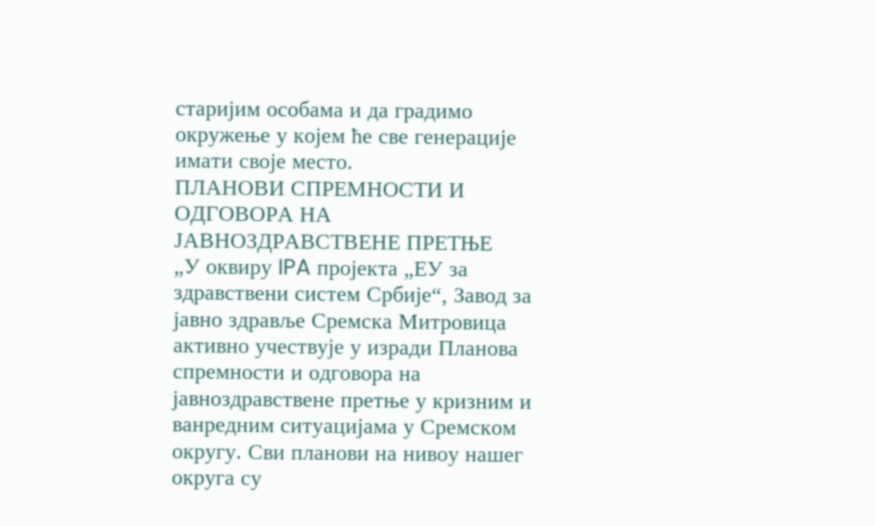старијим особама и да градимо окружење у којем ће све генерације имати своје место.
ПЛАНОВИ СПРЕМНОСТИ И ОДГОВОРА НА ЈАВНОЗДРАВСТВЕНЕ ПРЕТЊЕ
„У оквиру IPA пројекта „ЕУ за здравствени систем Србије“, Завод за јавно здравље Сремска Митровица активно учествује у изради Планова спремности и одговора на јавноздравствене претње у кризним и ванредним ситуацијама у Сремском округу. Сви планови на нивоу нашег округа су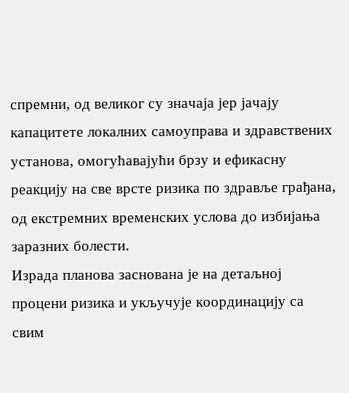спремни, од великог су значаја јер јачају капацитете локалних самоуправа и здравствених установа, омогућавајући брзу и ефикасну реакцију на све врсте ризика по здравље грађана, од екстремних временских услова до избијања заразних болести.
Израда планова заснована је на детаљној процени ризика и укључује координацију са свим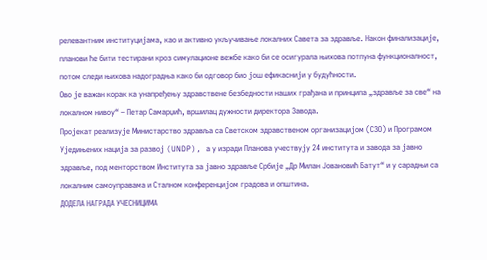релевантним институцијама, као и активно укључивање локалних Савета за здравље. Након финализације, планови ће бити тестирани кроз симулационе вежбе како би се осигурала њихова потпуна функционалност, потом следи њихова надоградња како би одговор био још ефикаснији у будућности.
Ово је важан корак ка унапређењу здравствене безбедности наших грађана и принципа „здравље за све“ на локалном нивоу“ – Петар Самарџић, вршилац дужности директора Завода.
Пројекат реализује Министарство здравља са Светском здравственом организацијом (СЗО) и Програмом Уједињених нација за развој (UNDP), а у изради Планова учествују 24 института и завода за јавно здравље, под менторством Института за јавно здравље Србије „Др Милан Јовановић Батут“ и у сарадњи са локалним самоупрaвама и Сталном конференцијом градова и општина.
ДОДЕЛА НАГРАДА УЧЕСНИЦИМА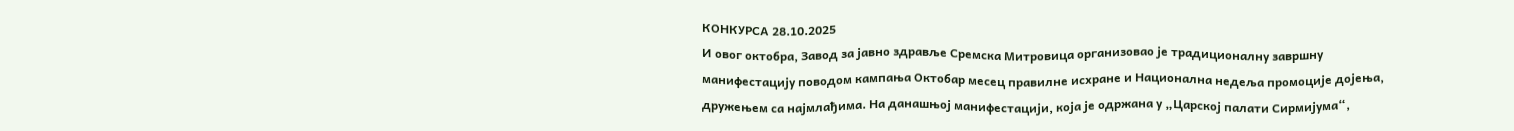КОНКУРСА 28.10.2025
И овог октобра, Завод за јавно здравље Сремска Митровица организовао је традиционалну завршну манифестацију поводом кампања Октобар месец правилне исхране и Национална недеља промоције дојења, дружењем са најмлађима. На данашњој манифестацији, која је одржана у „Царској палати Сирмијума“,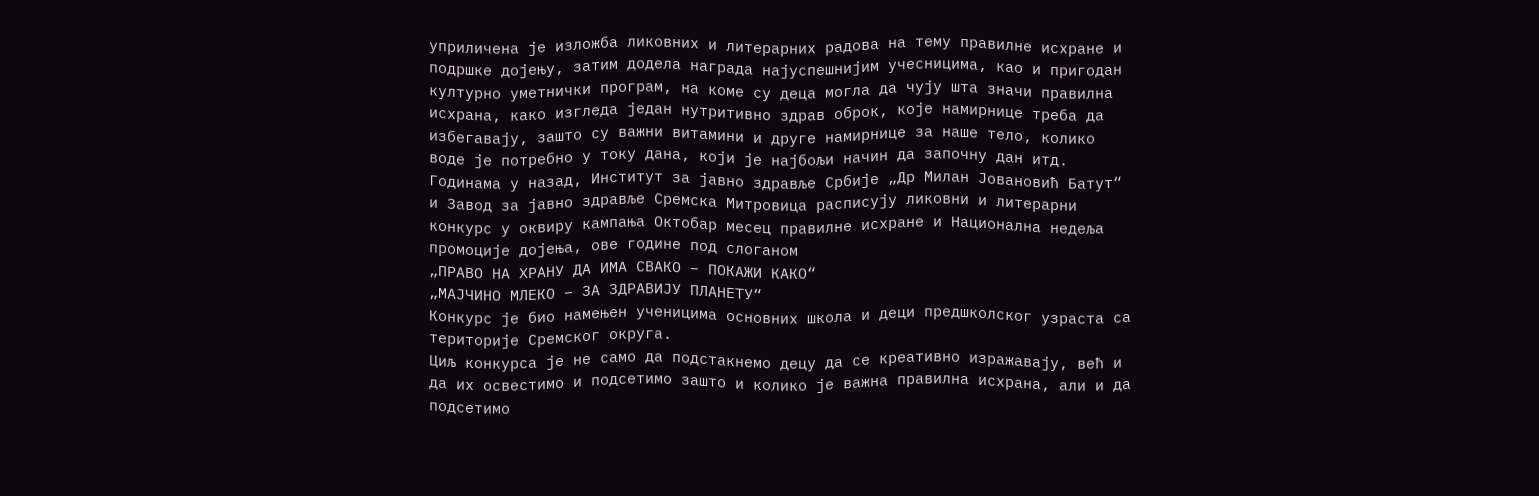уприличена је изложба ликовних и литерарних радова на тему правилне исхране и подршке дојењу, затим додела награда најуспешнијим учесницима, као и пригодан културно уметнички програм, на коме су деца могла да чују шта значи правилна исхрана, како изгледа један нутритивно здрав оброк, које намирнице треба да избегавају, зашто су важни витамини и друге намирнице за наше тело, колико воде је потребно у току дана, који је најбољи начин да започну дан итд.
Годинама у назад, Институт за јавно здравље Србије „Др Милан Јовановић Батут“ и Завод за јавно здравље Сремска Митровица расписују ликовни и литерарни конкурс у оквиру кампања Октобар месец правилне исхране и Национална недеља промоције дојења, ове године под слоганом
„ПРАВО НА ХРАНУ ДА ИМА СВАКО – ПОКАЖИ КАКО“
„МАЈЧИНО МЛЕКО – ЗА ЗДРАВИЈУ ПЛАНЕТУ“
Кoнкурс је био намењен ученицима основних школа и деци предшколског узраста са територије Сремског округа.
Циљ конкурса је не само да подстакнемо децу да се креативно изражавају, већ и да их освестимо и подсетимо зашто и колико је важна правилна исхрана, али и да подсетимо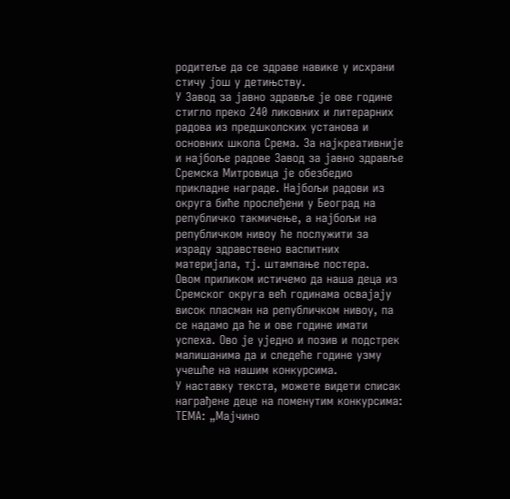родитеље да се здраве навике у исхрани стичу још у детињству.
У Завод за јавно здравље је ове године стигло преко 240 ликовних и литерарних радова из предшколских установа и основних школа Срема. За најкреативније и најбоље радове Завод за јавно здравље Сремска Митровица је обезбедио прикладне награде. Најбољи радови из округа биће прослеђени у Београд на републичко такмичење, а најбољи на републичком нивоу ће послужити за израду здравствено васпитних материјала, тј. штампање постера.
Овом приликом истичемо да наша деца из Сремског округа већ годинама освајају висок пласман на републичком нивоу, па се надамо да ће и ове године имати успеха. Ово је уједно и позив и подстрек малишанима да и следеће године узму учешће на нашим конкурсима.
У наставку текста, можете видети списак награђене деце на поменутим конкурсима:
ТЕМА: „Мајчино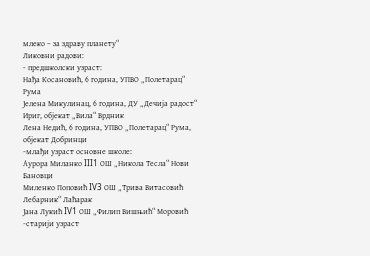млеко – за здраву планету“
Ликовни радови:
- предшколски узраст:
Нађа Косановић, 6 година, УПВО „Полетарац“ Рума
Јелена Микулинац, 6 година, ДУ „Дечија радост“ Ириг, објекат „Вила“ Врдник
Лена Недић, 6 година, УПВО „Полетарац“ Рума, објекат Добринци
-млађи узраст основне школе:
Аурора Миланко III1 ОШ „Никола Тесла“ Нови Бановци
Миленко Поповић IV3 ОШ „Трива Витасовић Лебарник“ Лаћарак
Јана Лукић IV1 ОШ „Филип Вишњић“ Моровић
-старији узраст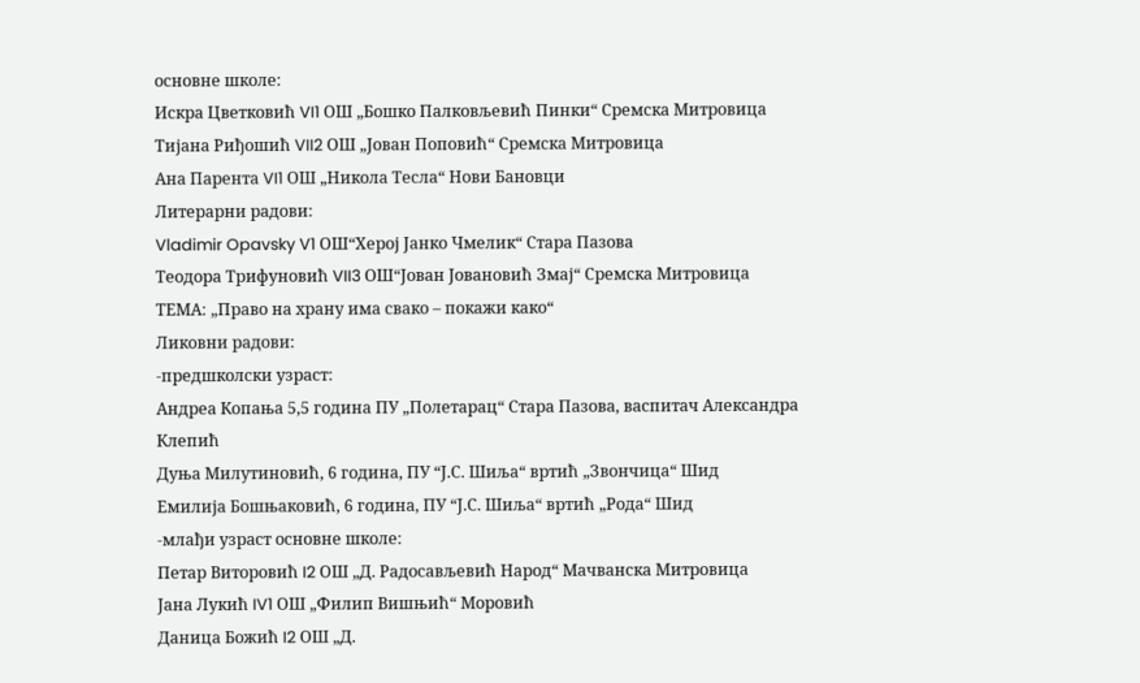основне школе:
Искра Цветковић VI1 ОШ „Бошко Палковљевић Пинки“ Сремска Митровица
Тијана Риђошић VII2 ОШ „Јован Поповић“ Сремска Митровица
Ана Парента VI1 ОШ „Никола Тесла“ Нови Бановци
Литерарни радови:
Vladimir Opavsky V1 ОШ“Херој Јанко Чмелик“ Стара Пазова
Теодора Трифуновић VII3 ОШ“Јован Јовановић Змај“ Сремска Митровица
ТЕМА: „Право на храну има свако – покажи како“
Ликовни радови:
-предшколски узраст:
Андреа Копања 5,5 година ПУ „Полетарац“ Стара Пазова, васпитач Александра Клепић
Дуња Милутиновић, 6 година, ПУ “Ј.С. Шиља“ вртић „Звончица“ Шид
Емилија Бошњаковић, 6 година, ПУ “Ј.С. Шиља“ вртић „Рода“ Шид
-млађи узраст основне школе:
Петар Виторовић I2 OШ „Д. Радосављевић Народ“ Мачванска Митровица
Јана Лукић IV1 OШ „Филип Вишњић“ Моровић
Даница Божић I2 OШ „Д.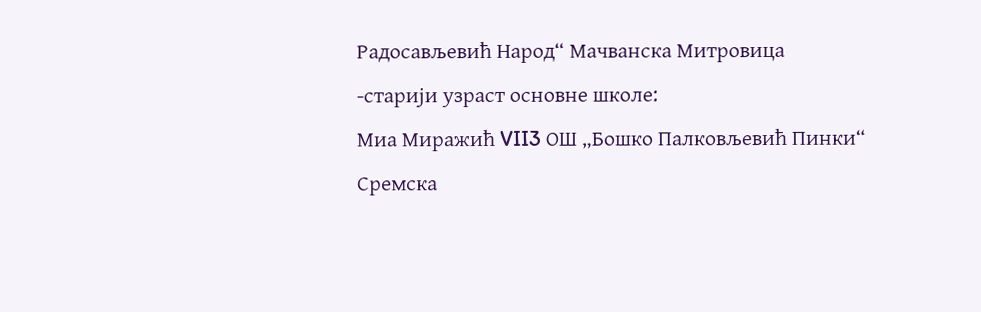Радосављевић Народ“ Мачванска Митровица
-старији узраст основне школе:
Миа Миражић VII3 ОШ „Бошко Палковљевић Пинки“ Сремска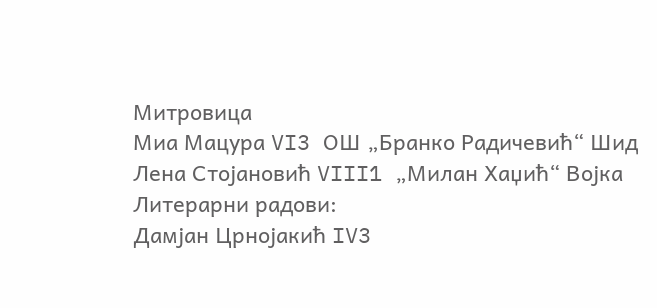Митровица
Миа Мацура VI3 ОШ „Бранко Радичевић“ Шид
Лена Стојановић VIII1 „Милан Хаџић“ Војка
Литерарни радови:
Дамјан Црнојакић IV3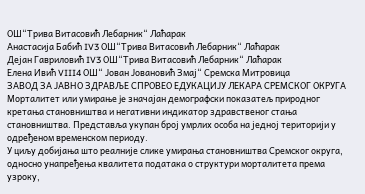ОШ“Трива Витасовић Лебарник“ Лаћарак
Анастасија Бабић IV3 ОШ“Трива Витасовић Лебарник“ Лаћарак
Дејан Гавриловић IV3 ОШ“Трива Витасовић Лебарник“ Лаћарак
Елена Ивић VIII4 ОШ“ Јован Јовановић Змај“ Сремска Митровица
ЗАВОД ЗА ЈАВНО ЗДРАВЉЕ СПРОВЕО ЕДУКАЦИЈУ ЛЕКАРА СРЕМСКОГ ОКРУГА
Морталитет или умирање je значајан демографски показатељ природног кретања становништва и негативни индикатор здравственог стања становништва. Представља укупан број умрлих особа на једној територији у одређеном временском периоду.
У циљу добијања што реалније слике умирања становништва Сремског округа, односно унапређења квалитета података о структури морталитета према узроку,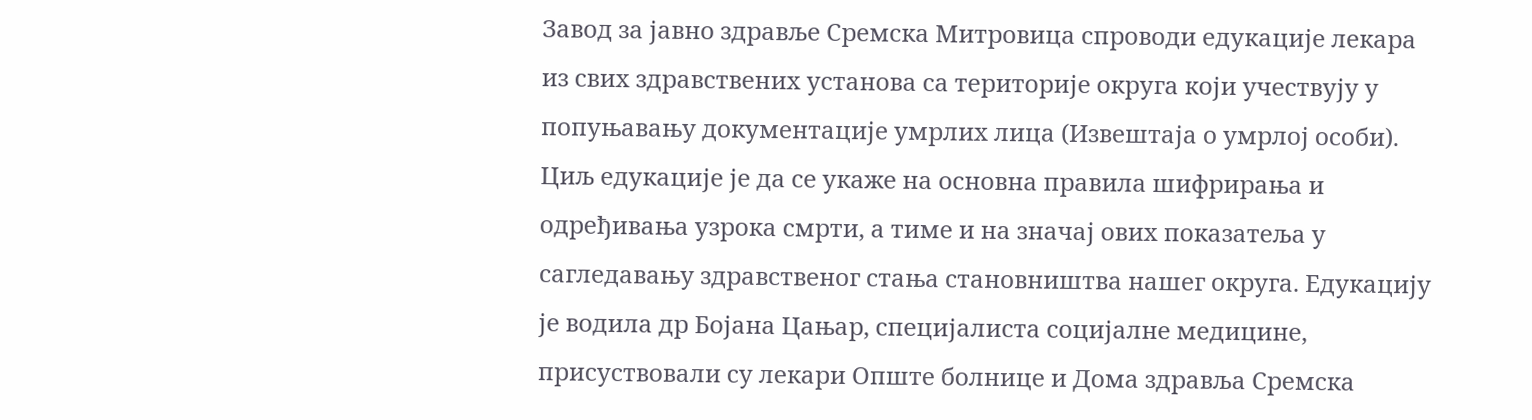Завод за јавно здравље Сремска Митровица спроводи едукације лекара из свих здравствених установа са територије округа који учествују у попуњавању документације умрлих лица (Извештаја о умрлој особи). Циљ едукације је да се укаже на основна правила шифрирања и одређивања узрока смрти, а тиме и на значај ових показатеља у сагледавању здравственог стања становништва нашег округа. Едукацију је водила др Бојана Цањар, специјалиста социјалне медицине, присуствовали су лекари Опште болнице и Дома здравља Сремска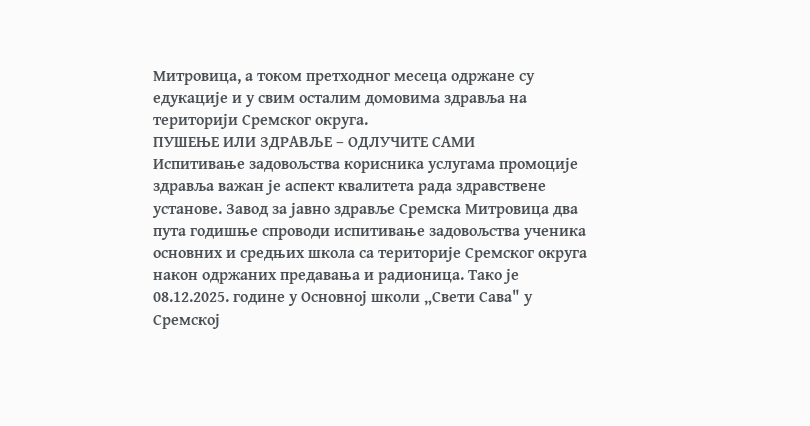Митровица, а током претходног месеца одржане су едукације и у свим осталим домовима здравља на територији Сремског округа.
ПУШЕЊЕ ИЛИ ЗДРАВЉЕ – ОДЛУЧИТЕ САМИ
Испитивање задовољства корисника услугама промоције здравља важан је аспект квалитета рада здравствене установе. Завод за јавно здравље Сремска Митровица два пута годишње спроводи испитивање задовољства ученика основних и средњих школа са територије Сремског округа након одржаних предавања и радионица. Тако је 08.12.2025. године у Основној школи „Свети Сава" у Сремској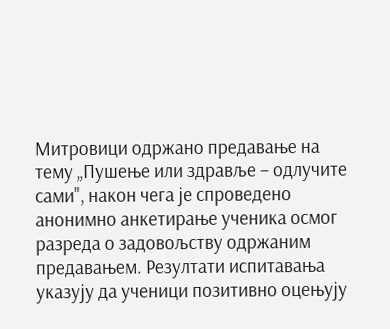Митровици одржано предавање на тему „Пушење или здравље – одлучите сами", након чега је спроведено анонимно анкетирање ученика осмог разреда о задовољству одржаним предавањем. Резултати испитавања указују да ученици позитивно оцењују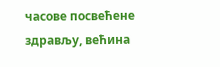часове посвећене здрављу, већина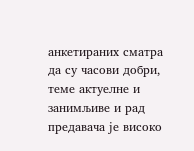анкетираних сматра да су часови добри, теме актуелне и занимљиве и рад предавача је високо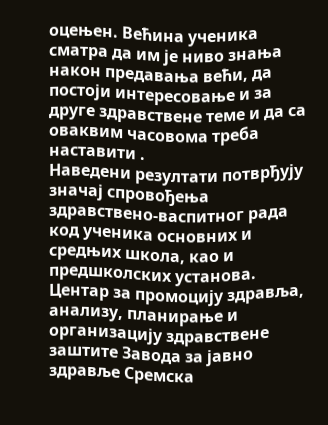оцењен. Већина ученика сматра да им је ниво знања након предавања већи, да постоји интересовање и за друге здравствене теме и да са оваквим часовома треба наставити .
Наведени резултати потврђују значај спровођења здравствено-васпитног рада код ученика основних и средњих школа, као и предшколских установа. Центар за промоцију здравља, анализу, планирање и организацију здравствене заштите Завода за јавно здравље Сремска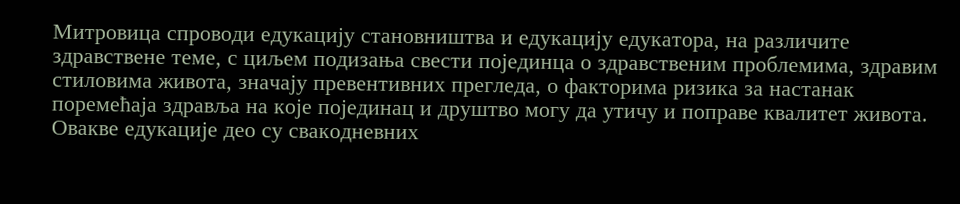Митровица спроводи едукацију становништва и едукацију едукатора, на различите здравствене теме, с циљем подизања свести појединца о здравственим проблемима, здравим стиловима живота, значају превентивних прегледа, о факторима ризика за настанак поремећаја здравља на које појединац и друштво могу да утичу и поправе квалитет живота. Овакве едукације део су свакодневних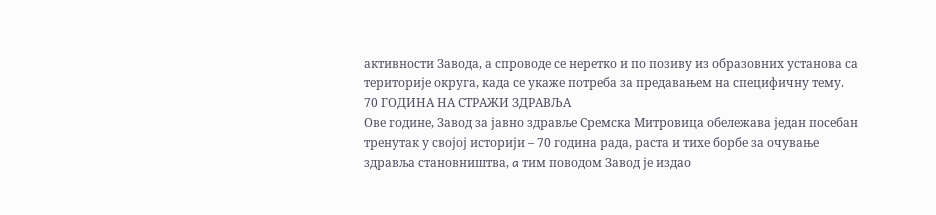активности Завода, а спроводе се неретко и по позиву из образовних установа са територије округа, када се укаже потреба за предавањем на специфичну тему.
70 ГОДИНА НА СТРАЖИ ЗДРАВЉА
Ове године, Завод за јавно здравље Сремска Митровица обележава један посебан тренутак у својој историји – 70 година рада, раста и тихе борбе за очување здравља становништва, a тим поводом Завод је издао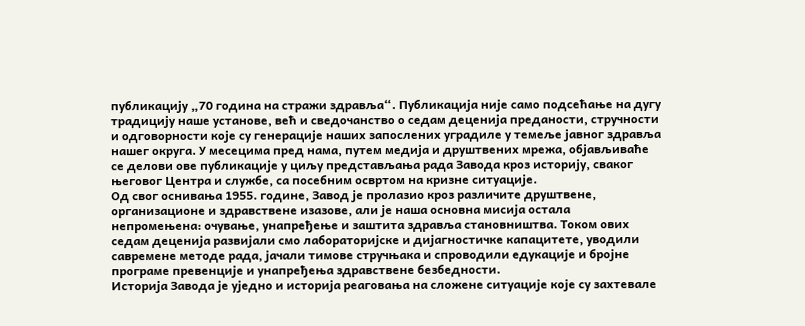публикацију „70 година на стражи здравља“. Публикација није само подсећање на дугу традицију наше установе, већ и сведочанство о седам деценија преданости, стручности и одговорности које су генерације наших запослених уградиле у темеље јавног здравља нашег округа. У месецима пред нама, путем медија и друштвених мрежа, објављиваће се делови ове публикације у циљу представљања рада Завода кроз историју, сваког његовог Центра и службе, са посебним освртом на кризне ситуације.
Од свог оснивања 1955. године, Завод је пролазио кроз различите друштвене, организационе и здравствене изазове, али је наша основна мисија остала непромењена: очување, унапређење и заштита здравља становништва. Током ових седам деценија развијали смо лабораторијске и дијагностичке капацитете, уводили савремене методе рада, јачали тимове стручњака и спроводили едукације и бројне програме превенције и унапређења здравствене безбедности.
Историја Завода је уједно и историја реаговања на сложене ситуације које су захтевале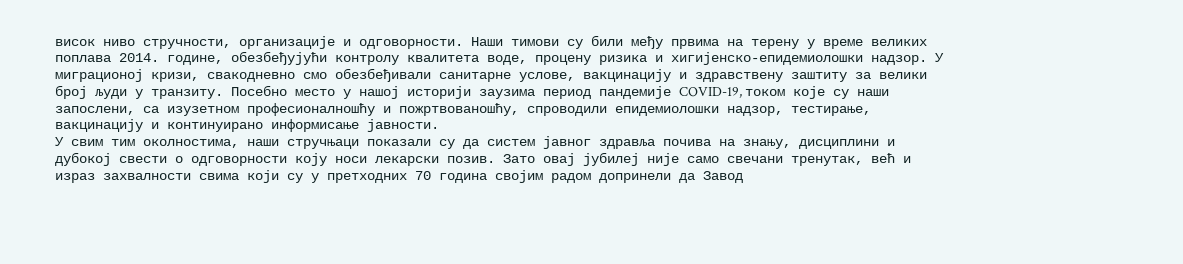висок ниво стручности, организације и одговорности. Наши тимови су били међу првима на терену у време великих поплава 2014. године, обезбеђујући контролу квалитета воде, процену ризика и хигијенско-епидемиолошки надзор. У миграционој кризи, свакодневно смо обезбеђивали санитарне услове, вакцинацију и здравствену заштиту за велики број људи у транзиту. Посебно место у нашој историји заузима период пандемије COVID-19, током које су наши запослени, са изузетном професионалношћу и пожртвованошћу, спроводили епидемиолошки надзор, тестирање, вакцинацију и континуирано информисање јавности.
У свим тим околностима, наши стручњаци показали су да систем јавног здравља почива на знању, дисциплини и дубокој свести о одговорности коју носи лекарски позив. Зато овај јубилеј није само свечани тренутак, већ и израз захвалности свима који су у претходних 70 година својим радом допринели да Завод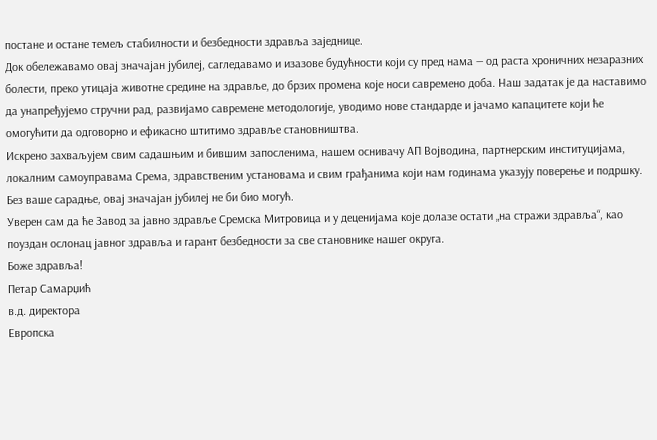постане и остане темељ стабилности и безбедности здравља заједнице.
Док обележавамо овај значајан јубилеј, сагледавамо и изазове будућности који су пред нама — од раста хроничних незаразних болести, преко утицаја животне средине на здравље, до брзих промена које носи савремено доба. Наш задатак је да наставимо да унапређујемо стручни рад, развијамо савремене методологије, уводимо нове стандарде и јачамо капацитете који ће омогућити да одговорно и ефикасно штитимо здравље становништва.
Искрено захваљујем свим садашњим и бившим запосленима, нашем оснивачу АП Војводина, партнерским институцијама, локалним самоуправама Срема, здравственим установама и свим грађанима који нам годинама указују поверење и подршку. Без ваше сарадње, овај значајан јубилеј не би био могућ.
Уверен сам да ће Завод за јавно здравље Сремска Митровица и у деценијама које долазе остати „на стражи здравља“, као поуздан ослонац јавног здравља и гарант безбедности за све становнике нашег округа.
Боже здравља!
Петар Самарџић
в.д. директора
Европска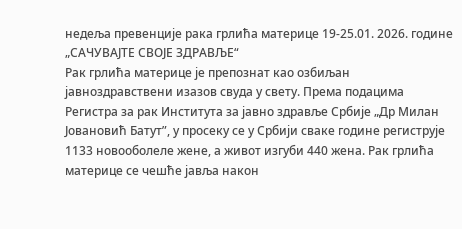недеља превенције рака грлића материце 19-25.01. 2026. године „САЧУВАЈТЕ СВОЈЕ ЗДРАВЉЕ“
Рак грлића материце је препознат као озбиљан јавноздравствени изазов свуда у свету. Према подацима Регистра за рак Института за јавно здравље Србије „Др Милан Јовановић Батут”, у просеку се у Србији сваке године региструје 1133 новооболеле жене, а живот изгуби 440 жена. Рак грлића материце се чешће јавља након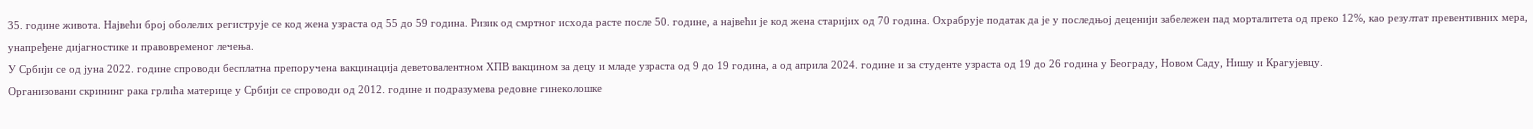35. године живота. Највећи број оболелих региструје се код жена узраста од 55 до 59 година. Ризик од смртног исхода расте после 50. године, а највећи је код жена старијих од 70 година. Охрабрује податак да је у последњој деценији забележен пад морталитета од преко 12%, као резултат превентивних мера, унапређене дијагностике и правовременог лечења.
У Србији се од јуна 2022. године спроводи бесплатна препоручена вакцинација деветовалентном ХПВ вакцином за децу и младе узраста од 9 до 19 година, а од априла 2024. године и за студенте узраста од 19 до 26 година у Београду, Новом Саду, Нишу и Крагујевцу.
Организовани скрининг рака грлића материце у Србији се спроводи од 2012. године и подразумева редовне гинеколошке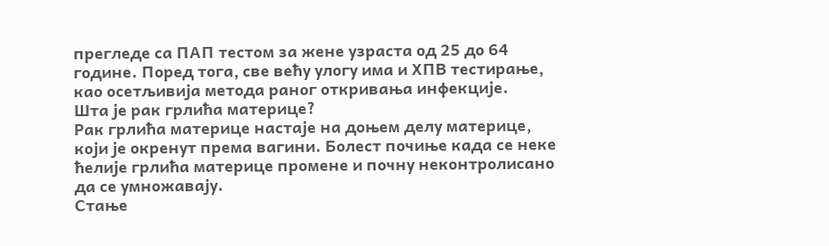прегледе са ПАП тестом за жене узраста од 25 до 64 године. Поред тога, све већу улогу има и ХПВ тестирање, као осетљивија метода раног откривања инфекције.
Шта је рак грлића материце?
Рак грлића материце настаје на доњем делу материце, који је окренут према вагини. Болест почиње када се неке ћелије грлића материце промене и почну неконтролисано да се умножавају.
Стање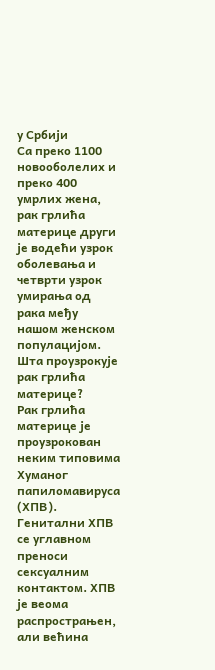у Србији
Са преко 1100 новооболелих и преко 400 умрлих жена, рак грлића материце други је водећи узрок оболевања и четврти узрок умирања од рака међу нашом женском популацијом.
Шта проузрокује рак грлића материце?
Рак грлића материце је проузрокован неким типовима Хуманог папиломавируса (ХПВ). Генитални ХПВ се углавном преноси сексуалним контактом. ХПВ је веома распрострањен, али већина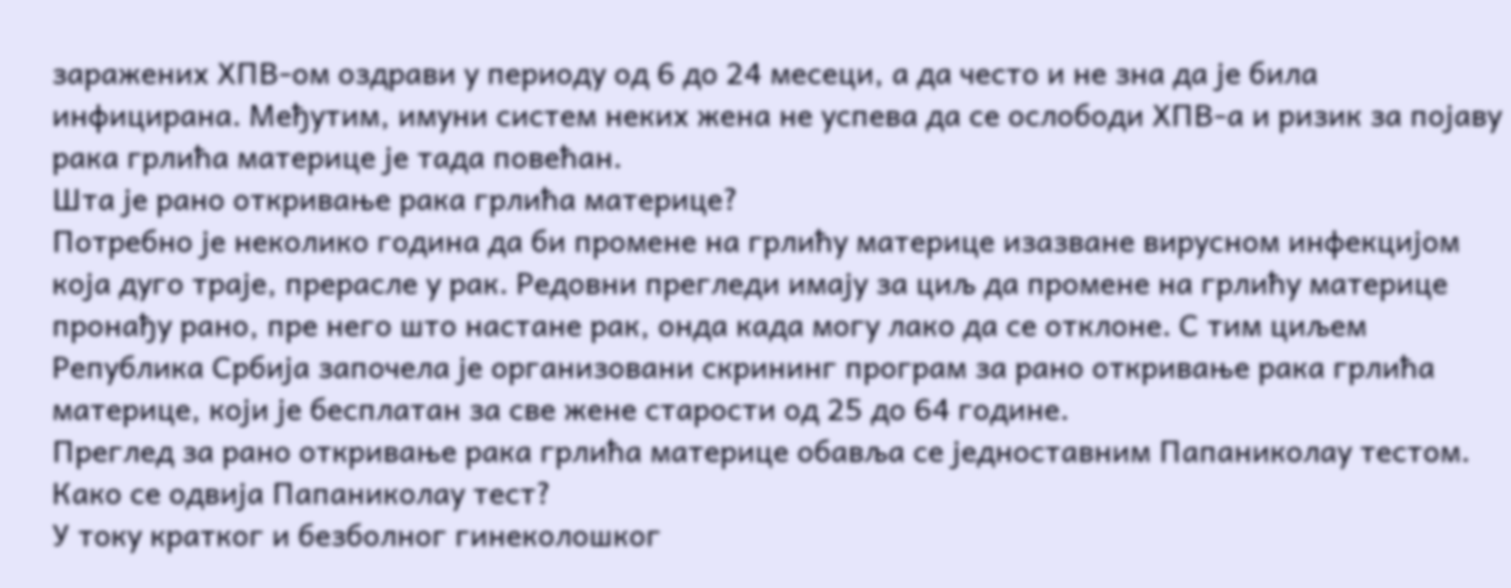заражених ХПВ-ом оздрави у периоду од 6 до 24 месеци, а да често и не зна да је била инфицирана. Међутим, имуни систем неких жена не успева да се ослободи ХПВ-а и ризик за појаву рака грлића материце је тада повећан.
Шта је рано откривање рака грлића материце?
Потребно је неколико година да би промене на грлићу материце изазване вирусном инфекцијом која дуго траје, прерасле у рак. Редовни прегледи имају за циљ да промене на грлићу материце пронађу рано, пре него што настане рак, онда када могу лако да се отклоне. С тим циљем Република Србија започела је организовани скрининг програм за рано откривање рака грлића материце, који је бесплатан за све жене старости од 25 до 64 године.
Преглед за рано откривање рака грлића материце обавља се једноставним Папаниколау тестом.
Како се одвија Папаниколау тест?
У току кратког и безболног гинеколошког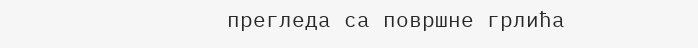прегледа са површне грлића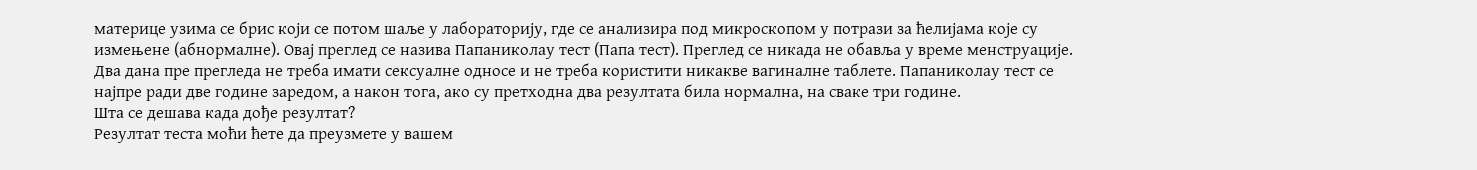материце узима се брис који се потом шаље у лабораторију, где се анализира под микроскопом у потрази за ћелијама које су измењене (абнормалне). Овај преглед се назива Папаниколау тест (Папа тест). Преглед се никада не обавља у време менструације. Два дана пре прегледа не треба имати сексуалне односе и не треба користити никакве вагиналне таблете. Папаниколау тест се најпре ради две године заредом, а након тога, ако су претходна два резултата била нормална, на сваке три године.
Шта се дешава када дође резултат?
Резултат теста моћи ћете да преузмете у вашем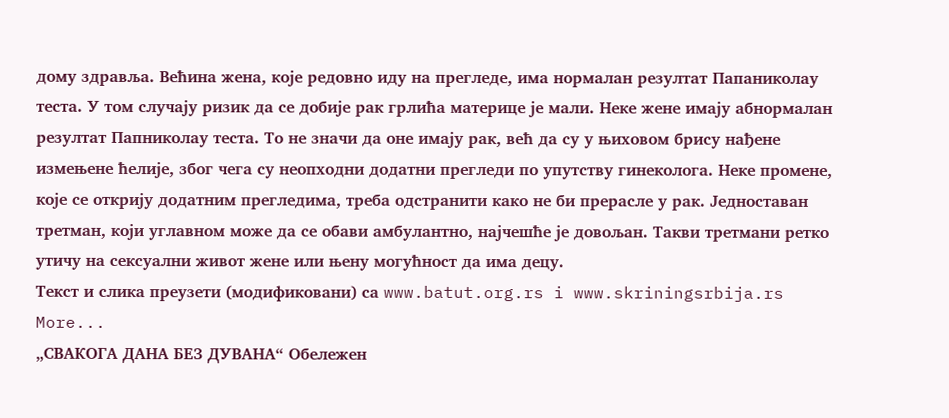дому здравља. Већина жена, које редовно иду на прегледе, има нормалан резултат Папаниколау теста. У том случају ризик да се добије рак грлића материце је мали. Неке жене имају абнормалан резултат Папниколау теста. То не значи да оне имају рак, већ да су у њиховом брису нађене измењене ћелије, због чега су неопходни додатни прегледи по упутству гинеколога. Неке промене, које се открију додатним прегледима, треба одстранити како не би прерасле у рак. Једноставан третман, који углавном може да се обави амбулантно, најчешће је довољан. Такви третмани ретко утичу на сексуални живот жене или њену могућност да има децу.
Текст и слика преузети (модификовани) са www.batut.org.rs i www.skriningsrbija.rs
More...
„СВАКОГА ДАНА БЕЗ ДУВАНА“ Обележен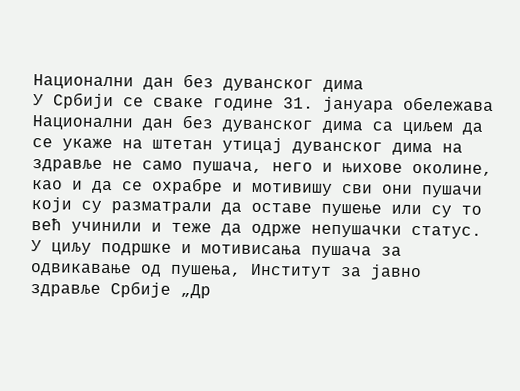Национални дан без дуванског дима
У Србији се сваке године 31. јануара обележава Национални дан без дуванског дима са циљем да се укаже на штетан утицај дуванског дима на здравље не само пушача, него и њихове околине, као и да се охрабре и мотивишу сви они пушачи који су разматрали да оставе пушење или су то већ учинили и теже да одрже непушачки статус.
У циљу подршке и мотивисања пушача за одвикавање од пушења, Институт за јавно здравље Србије „Др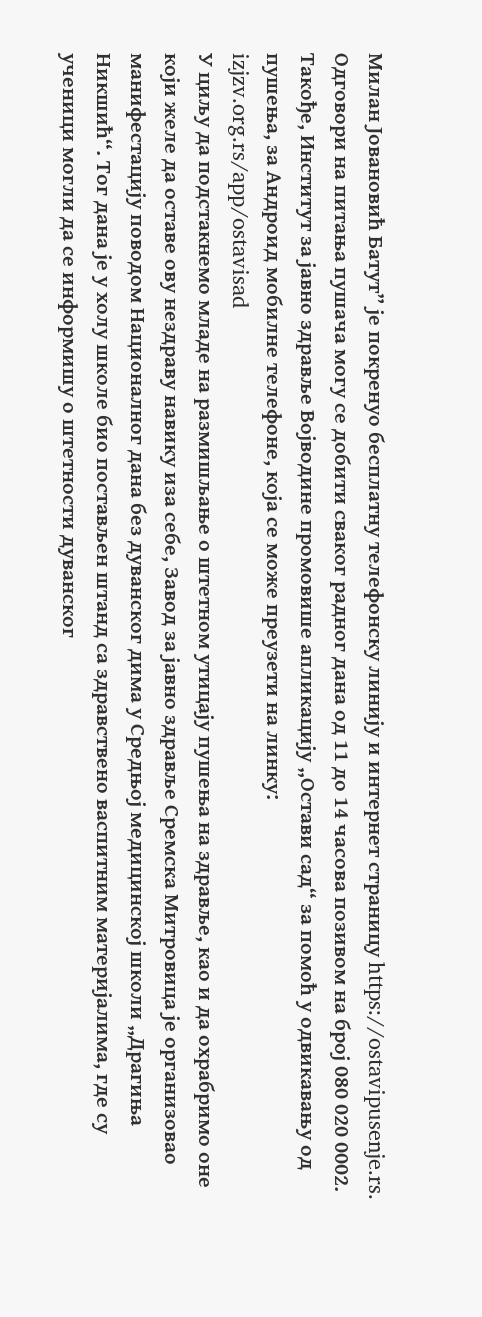Милан Јовановић Батут” је покренуо бесплатну телефонску линију и интернет страницу https://ostavipusenje.rs. Одговори на питања пушача могу се добити сваког радног дана од 11 до 14 часова позивом на број 080 020 0002.
Такође, Институт за јавно здравље Војводине промовише апликацију „Остави сад“ за помоћ у одвикавању од пушења, за Андроид мобилне телефоне, која се може преузети на линку:
izjzv.org.rs/app/ostavisad
У циљу да подстакнемо младе на размишљање о штетном утицају пушења на здравље, као и да охрабримо оне који желе да оставе ову нездраву навику иза себе, Завод за јавно здравље Сремска Митровица је организовао манифестацију поводом Националног дана без дуванског дима у Средњој медицинској школи „Драгиња Никшић“. Тог дана је у холу школе био постављен штанд са здравствено васпитним материјалима, где су ученици могли да се информишу о штетности дуванског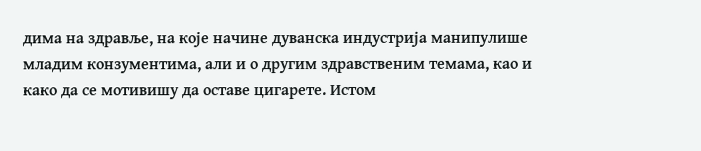дима на здравље, на које начине дуванска индустрија манипулише младим конзументима, али и о другим здравственим темама, као и како да се мотивишу да оставе цигарете. Истом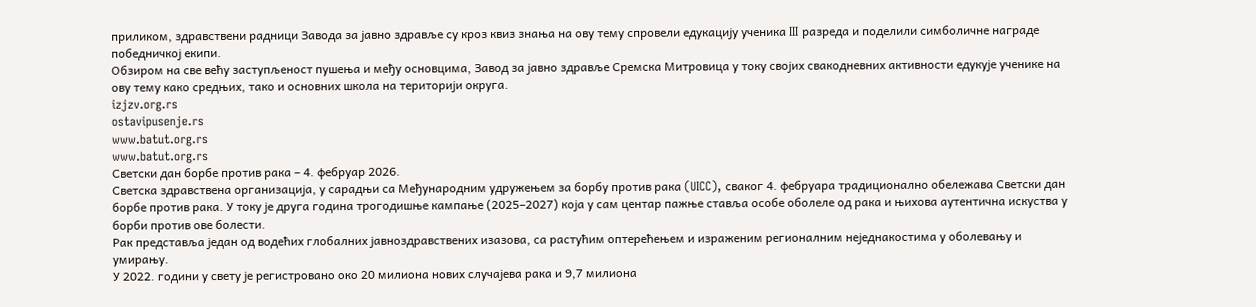приликом, здравствени радници Завода за јавно здравље су кроз квиз знања на ову тему спровели едукацију ученика III разреда и поделили симболичне награде победничкој екипи.
Обзиром на све већу заступљеност пушења и међу основцима, Завод за јавно здравље Сремска Митровица у току својих свакодневних активности едукује ученике на ову тему како средњих, тако и основних школа на територији округа.
izjzv.org.rs
ostavipusenje.rs
www.batut.org.rs
www.batut.org.rs
Светски дан борбе против рака – 4. фебруар 2026.
Светска здравствена организација, у сарадњи са Међународним удружењем за борбу против рака (UICC), сваког 4. фебруара традиционално обележава Светски дан борбе против рака. У току је друга година трогодишње кампање (2025–2027) која у сaм центар пажње ставља особе оболеле од рака и њихова аутентична искуства у борби против ове болести.
Рак представља један од водећих глобалних јавноздравствених изазова, са растућим оптерећењем и израженим регионалним неједнакостима у оболевању и умирању.
У 2022. години у свету је регистровано око 20 милиона нових случајева рака и 9,7 милиона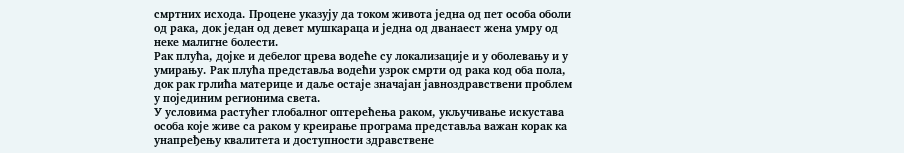смртних исхода. Процене указују да током живота једна од пет особа оболи од рака, док један од девет мушкараца и једна од дванаест жена умру од неке малигне болести.
Рак плућа, дојке и дебелог црева водеће су локализације и у оболевању и у умирању. Рак плућа представља водећи узрок смрти од рака код оба пола, док рак грлића материце и даље остаје значајан јавноздравствени проблем у појединим регионима света.
У условима растућег глобалног оптерећења раком, укључивање искустава особа које живе са раком у креирање програма представља важан корак ка унапређењу квалитета и доступности здравствене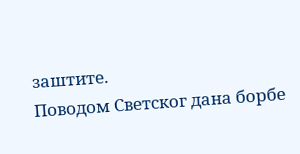заштите.
Поводом Светског дана борбе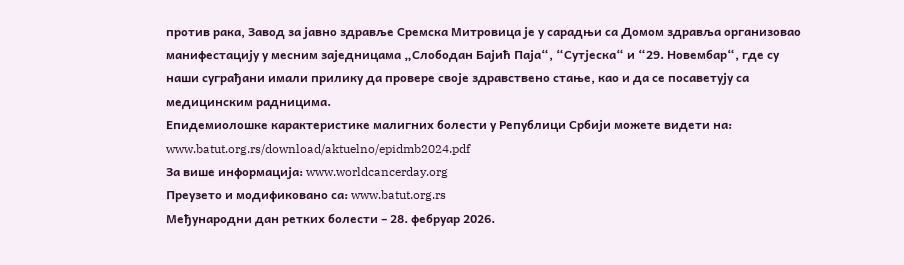против рака, Завод за јавно здравље Сремска Митровица је у сарадњи са Домом здравља организовао манифестацију у месним заједницама „Слободан Бајић Паја“, “Сутјеска“ и “29. Новембар“, где су наши суграђани имали прилику да провере своје здравствено стање, као и да се посаветују са медицинским радницима.
Епидемиолошке карактеристике малигних болести у Републици Србији можете видети на: www.batut.org.rs/download/aktuelno/epidmb2024.pdf
За више информација: www.worldcancerday.org
Преузето и модификовано са: www.batut.org.rs
Међународни дан ретких болести – 28. фебруар 2026.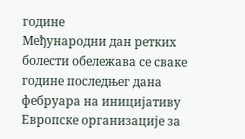године
Међународни дан ретких болести обележава се сваке године последњег дана фебруара на иницијативу Европске организације за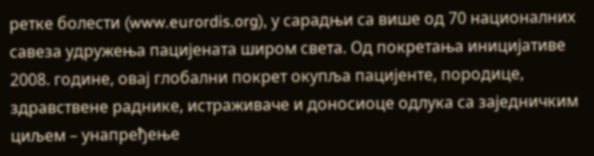ретке болести (www.eurordis.org), у сарадњи са више од 70 националних савеза удружења пацијената широм света. Од покретања иницијативе 2008. године, овај глобални покрет окупља пацијенте, породице, здравствене раднике, истраживаче и доносиоце одлука са заједничким циљем – унапређење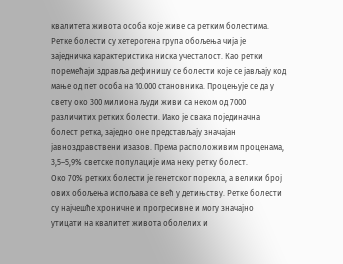квалитета живота особа које живе са ретким болестима.
Ретке болести су хетерогена група обољења чија је заједничка карактеристика ниска учесталост. Као ретки поремећаји здравља дефинишу се болести које се јављају код мање од пет особа на 10.000 становника. Процењује се да у свету око 300 милиона људи живи са неком од 7000 различитих ретких болести. Иако је свака појединачна болест ретка, заједно оне представљају значајан јавноздравствени изазов. Према расположивим проценама, 3,5–5,9% светске популације има неку ретку болест.
Око 70% ретких болести је генетског порекла, а велики број ових обољења испољава се већ у детињству. Ретке болести су најчешће хроничне и прогресивне и могу значајно утицати на квалитет живота оболелих и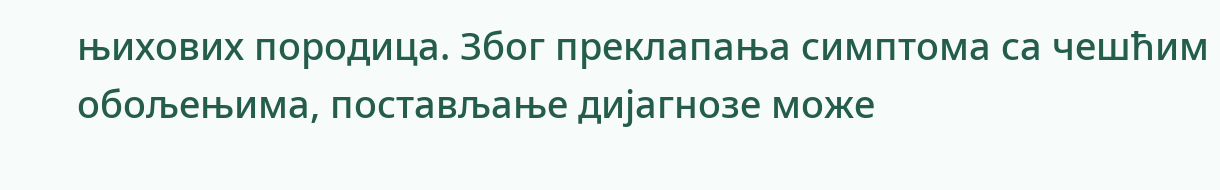њихових породица. Због преклапања симптома са чешћим обољењима, постављање дијагнозе може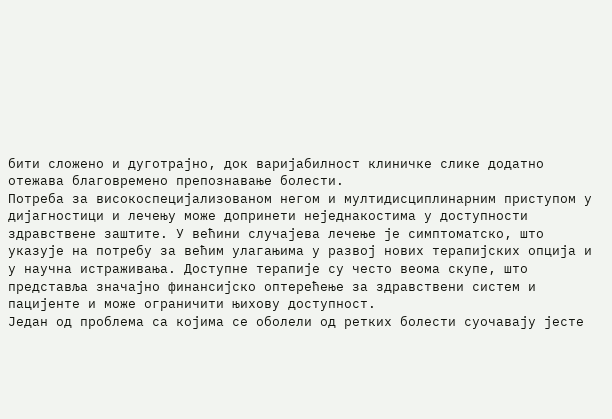бити сложено и дуготрајно, док варијабилност клиничке слике додатно отежава благовремено препознавање болести.
Потреба за високоспецијализованом негом и мултидисциплинарним приступом у дијагностици и лечењу може допринети неједнакостима у доступности здравствене заштите. У већини случајева лечење је симптоматско, што указује на потребу за већим улагањима у развој нових терапијских опција и у научна истраживања. Доступне терапије су често веома скупе, што представља значајно финансијско оптерећење за здравствени систем и пацијенте и може ограничити њихову доступност.
Један од проблема са којима се оболели од ретких болести суочавају јесте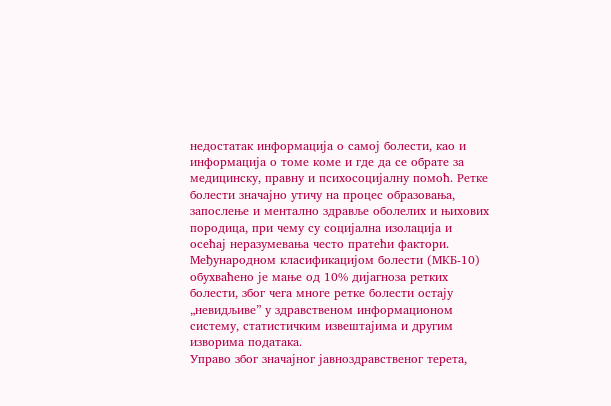недостатак информација о самој болести, као и информација о томе коме и где да се обрате за медицинску, правну и психосоцијалну помоћ. Ретке болести значајно утичу на процес образовања, запослење и ментално здравље оболелих и њихових породица, при чему су социјална изолација и осећај неразумевања често пратећи фактори.
Међународном класификацијом болести (МКБ-10) обухваћено је мање од 10% дијагноза ретких болести, због чега многе ретке болести остају „невидљиве” у здравственом информационом систему, статистичким извештајима и другим изворима података.
Управо због значајног јавноздравственог терета,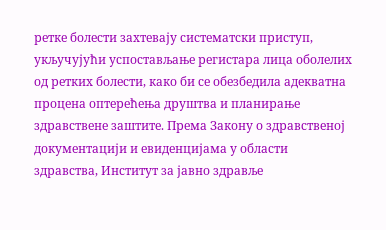ретке болести захтевају систематски приступ, укључујући успостављање регистара лица оболелих од ретких болести, како би се обезбедила адекватна процена оптерећења друштва и планирање здравствене заштите. Према Закону о здравственој документацији и евиденцијама у области здравства, Институт за јавно здравље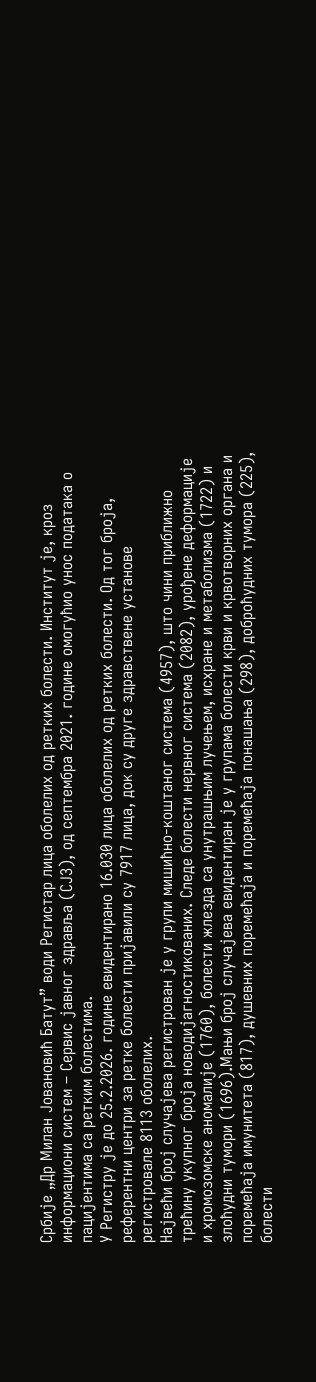Србије „Др Милан Јовановић Батут” води Регистар лица оболелих од ретких болести. Институт је, кроз информациони систем – Сервис јавног здравља (СЈЗ), од септембра 2021. године омогућио унос података о пацијентима са ретким болестима.
У Регистру је до 25.2.2026. године евидентирано 16.030 лица оболелих од ретких болести. Од тог броја, референтни центри за ретке болести пријавили су 7917 лица, док су друге здравствене установе регистровале 8113 оболелих.
Највећи број случајева регистрован је у групи мишићно-коштаног система (4957), што чини приближно трећину укупног броја новодијагностикованих. Следе болести нервног система (2082), урођене деформације и хромозомске аномалије (1760), болести жлезда са унутрашњим лучењем, исхране и метаболизма (1722) и злоћудни тумори (1696).Мањи број случајева евидентиран је у групама болести крви и крвотворних органа и поремећаја имунитета (817), душевних поремећаја и поремећаја понашања (298), доброћудних тумора (225), болести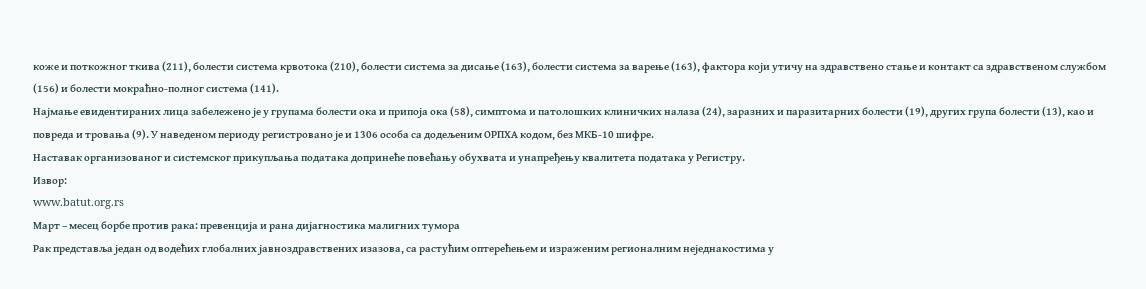коже и поткожног ткива (211), болести система крвотока (210), болести система за дисање (163), болести система за варење (163), фактора који утичу на здравствено стање и контакт са здравственом службом (156) и болести мокраћно-полног система (141).
Најмање евидентираних лица забележено је у групама болести ока и припоја ока (58), симптома и патолошких клиничких налаза (24), заразних и паразитарних болести (19), других група болести (13), као и повреда и тровања (9). У наведеном периоду регистровано је и 1306 особа са додељеним ОРПХА кодом, без МКБ-10 шифре.
Наставак организованог и системског прикупљања података допринеће повећању обухвата и унапређењу квалитета података у Регистру.
Извор:
www.batut.org.rs
Март – месец борбе против рака: превенција и рана дијагностика малигних тумора
Рак представља један од водећих глобалних јавноздравствених изазова, са растућим оптерећењем и израженим регионалним неједнакостима у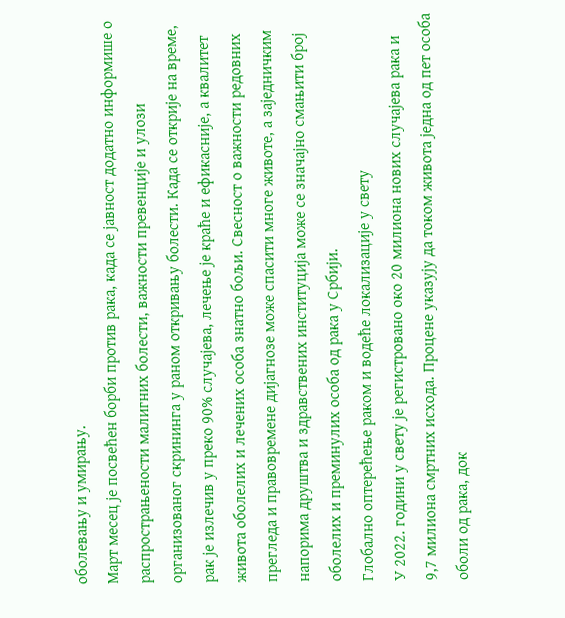оболевању и умирању.
Март месец је посвећен борби против рака, када се јавност додатно информише о распрострањености малигних болести, важности превенције и улози организованог скрининга у раном откривању болести. Када се открије на време, рак је излечив у преко 90% случајева, лечење је краће и ефикасније, а квалитет живота оболелих и лечених особа знатно бољи. Свесност о важности редовних прегледа и правовремене дијагнозе може спасити многе животе, а заједничким напорима друштва и здравствених институција може се значајно смањити број оболелих и преминулих особа од рака у Србији.
Глобално оптерећење раком и водеће локализације у свету
У 2022. години у свету је регистровано око 20 милиона нових случајева рака и 9,7 милиона смртних исхода. Процене указују да током живота једна од пет особа оболи од рака, док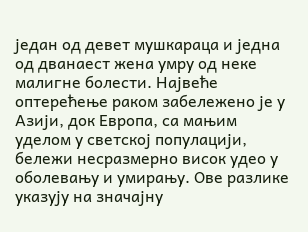један од девет мушкараца и једна од дванаест жена умру од неке малигне болести. Највеће оптерећење раком забележено је у Азији, док Европа, са мањим уделом у светској популацији, бележи несразмерно висок удео у оболевању и умирању. Ове разлике указују на значајну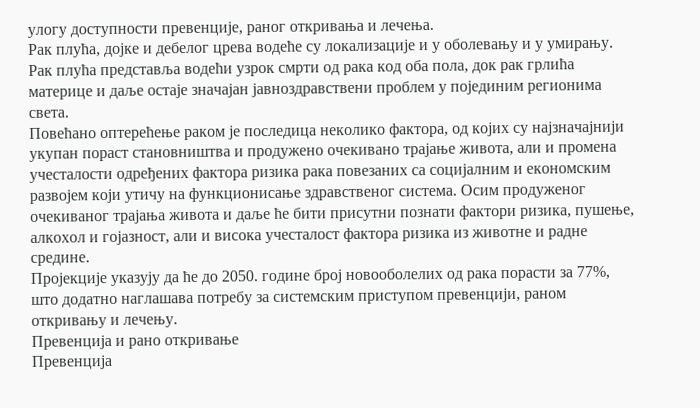улогу доступности превенције, раног откривања и лечења.
Рак плућа, дојке и дебелог црева водеће су локализације и у оболевању и у умирању. Рак плућа представља водећи узрок смрти од рака код оба пола, док рак грлића материце и даље остаје значајан јавноздравствени проблем у појединим регионима света.
Повећано оптерећење раком је последица неколико фактора, од којих су најзначајнији укупан пораст становништва и продужено очекивано трајање живота, али и промена учесталости одређених фактора ризика рака повезаних са социјалним и економским развојем који утичу на функционисање здравственог система. Осим продуженог очекиваног трајања живота и даље ће бити присутни познати фактори ризика, пушење, алкохол и гојазност, али и висока учесталост фактора ризика из животне и радне средине.
Пројекције указују да ће до 2050. године број новооболелих од рака порасти за 77%, што додатно наглашава потребу за системским приступом превенцији, раном откривању и лечењу.
Превенција и рано откривање
Превенција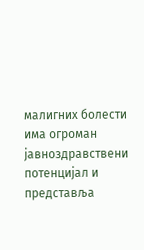малигних болести има огроман јавноздравствени потенцијал и представља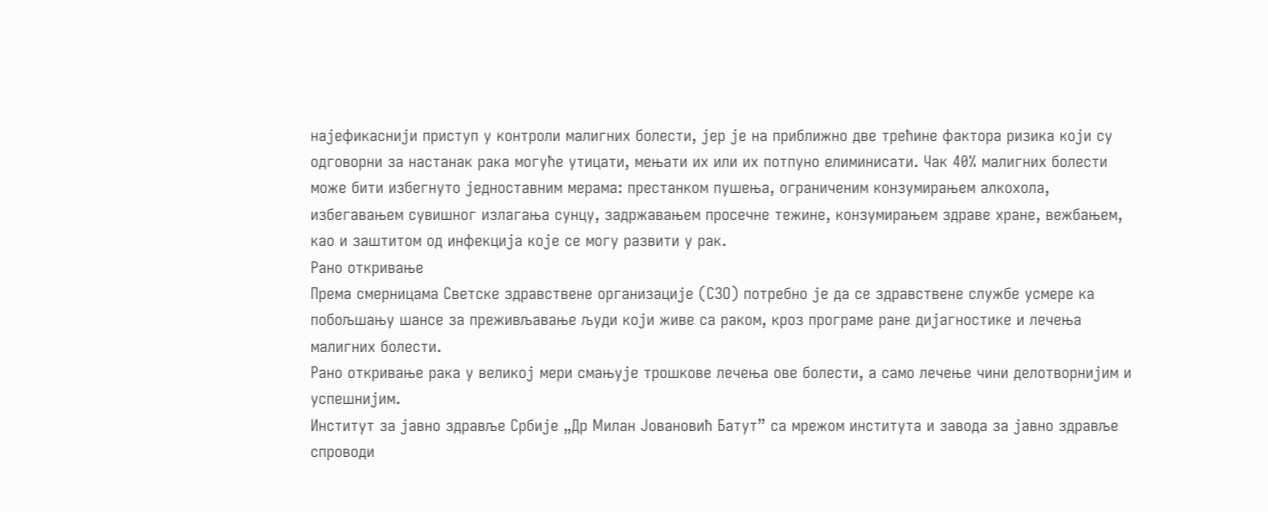најефикаснији приступ у контроли малигних болести, јер је на приближно две трећине фактора ризика који су одговорни за настанак рака могуће утицати, мењати их или их потпуно елиминисати. Чак 40% малигних болести може бити избегнуто једноставним мерама: престанком пушења, ограниченим конзумирањем алкохола, избегавањем сувишног излагања сунцу, задржавањем просечне тежине, конзумирањем здраве хране, вежбањем, као и заштитом од инфекција које се могу развити у рак.
Рано откривање
Према смерницама Светске здравствене организације (СЗО) потребно је да се здравствене службе усмере ка побољшању шансе за преживљавање људи који живе са раком, кроз програме ране дијагностике и лечења малигних болести.
Рано откривање рака у великој мери смањује трошкове лечења ове болести, а само лечење чини делотворнијим и успешнијим.
Институт за јавно здравље Србије „Др Милан Јовановић Батут” са мрежом института и завода за јавно здравље спроводи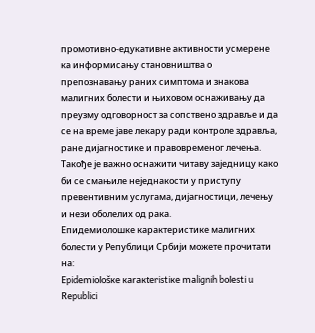промотивно-едукативне активности усмерене ка информисању становништва о препознавању раних симптома и знакова малигних болести и њиховом оснаживању да преузму одговорност за сопствено здравље и да се на време јаве лекару ради контроле здравља, ране дијагностике и правовременог лечења. Такође је важно оснажити читаву заједницу како би се смањиле неједнакости у приступу превентивним услугама, дијагностици, лечењу и нези оболелих од рака.
Епидемиолошке карактеристике малигних болести у Републици Србији можете прочитати на:
Еpidеmiоlоšке каrакtеristiке mаlignih bоlеsti u Rеpublici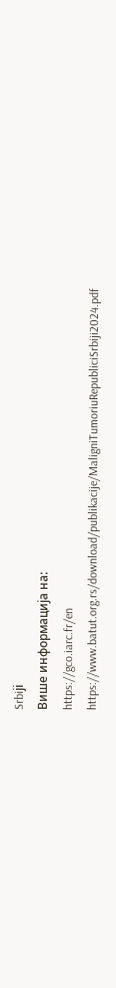Srbiјi
Више информација на:
https://gco.iarc.fr/en
https://www.batut.org.rs/download/publikacije/MaligniTumoriuRepubliciSrbiji2024.pdf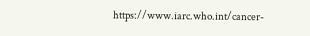https://www.iarc.who.int/cancer-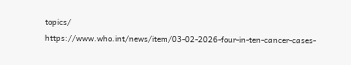topics/
https://www.who.int/news/item/03-02-2026-four-in-ten-cancer-cases-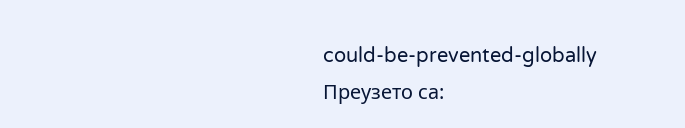could-be-prevented-globally
Преузето са: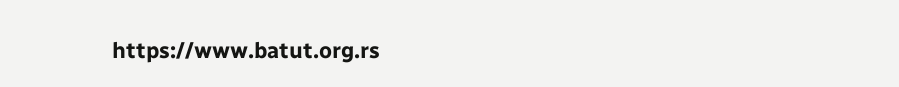https://www.batut.org.rs